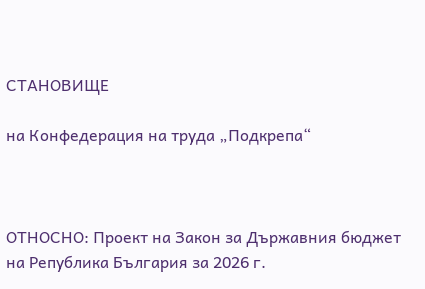СТАНОВИЩЕ

на Конфедерация на труда „Подкрепа“



ОТНОСНО: Проект на Закон за Държавния бюджет на Република България за 2026 г.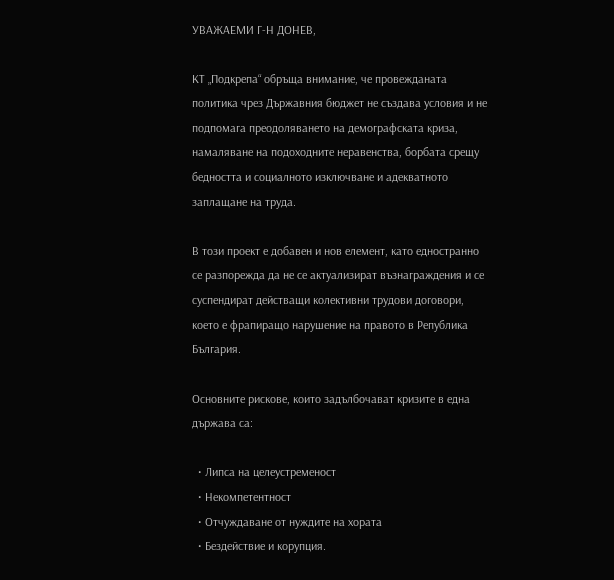УВАЖАЕМИ Г-Н ДОНЕВ,

КТ „Подкрепа“ обръща внимание, че провежданата политика чрез Държавния бюджет не създава условия и не подпомага преодоляването на демографската криза, намаляване на подоходните неравенства, борбата срещу бедността и социалното изключване и адекватното заплащане на труда.

В този проект е добавен и нов елемент, като едностранно се разпорежда да не се актуализират възнаграждения и се суспендират действащи колективни трудови договори, което е фрапиращо нарушение на правото в Република България.

Основните рискове, които задълбочават кризите в една държава са:

  • Липса на целеустременост
  • Некомпетентност
  • Отчуждаване от нуждите на хората
  • Бездействие и корупция.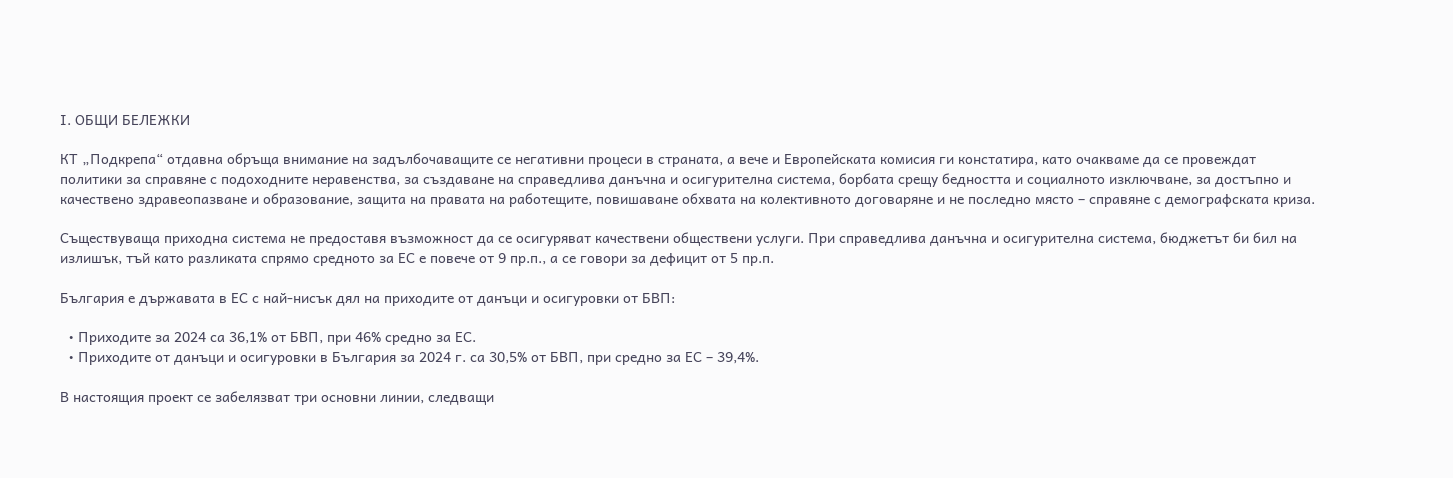І. ОБЩИ БЕЛЕЖКИ

КТ „Подкрепа“ отдавна обръща внимание на задълбочаващите се негативни процеси в страната, а вече и Европейската комисия ги констатира, като очакваме да се провеждат политики за справяне с подоходните неравенства, за създаване на справедлива данъчна и осигурителна система, борбата срещу бедността и социалното изключване, за достъпно и качествено здравеопазване и образование, защита на правата на работещите, повишаване обхвата на колективното договаряне и не последно място – справяне с демографската криза.

Съществуваща приходна система не предоставя възможност да се осигуряват качествени обществени услуги. При справедлива данъчна и осигурителна система, бюджетът би бил на излишък, тъй като разликата спрямо средното за ЕС е повече от 9 пр.п., а се говори за дефицит от 5 пр.п.

България е държавата в ЕС с най-нисък дял на приходите от данъци и осигуровки от БВП:

  • Приходите за 2024 са 36,1% от БВП, при 46% средно за ЕС.
  • Приходите от данъци и осигуровки в България за 2024 г. са 30,5% от БВП, при средно за ЕС – 39,4%.

В настоящия проект се забелязват три основни линии, следващи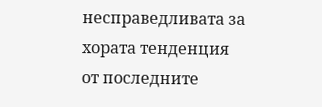несправедливата за хората тенденция от последните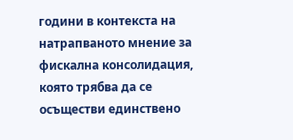години в контекста на натрапваното мнение за фискална консолидация, която трябва да се осъществи единствено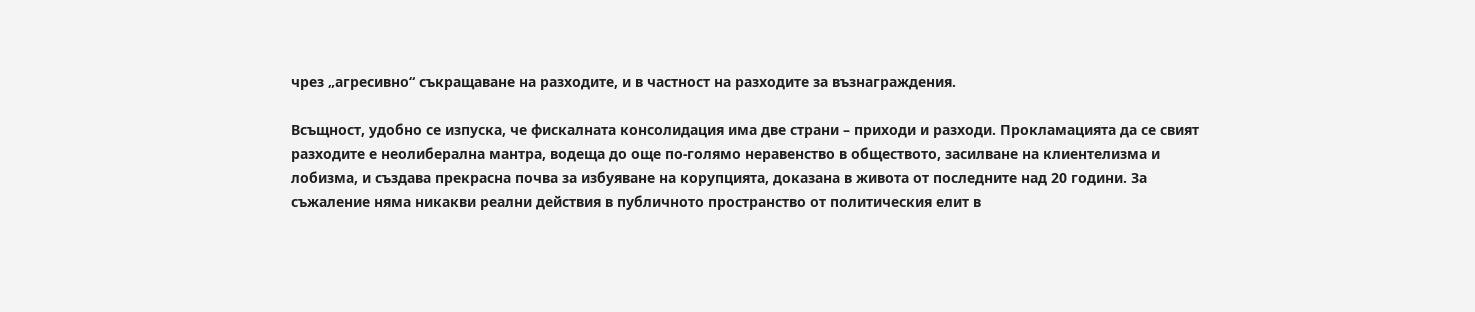чрез „агресивно“ съкращаване на разходите, и в частност на разходите за възнаграждения.

Всъщност, удобно се изпуска, че фискалната консолидация има две страни – приходи и разходи. Прокламацията да се свият разходите е неолиберална мантра, водеща до още по-голямо неравенство в обществото, засилване на клиентелизма и лобизма, и създава прекрасна почва за избуяване на корупцията, доказана в живота от последните над 20 години. За съжаление няма никакви реални действия в публичното пространство от политическия елит в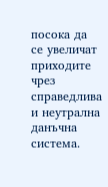посока да се увеличат приходите чрез справедлива и неутрална данъчна система.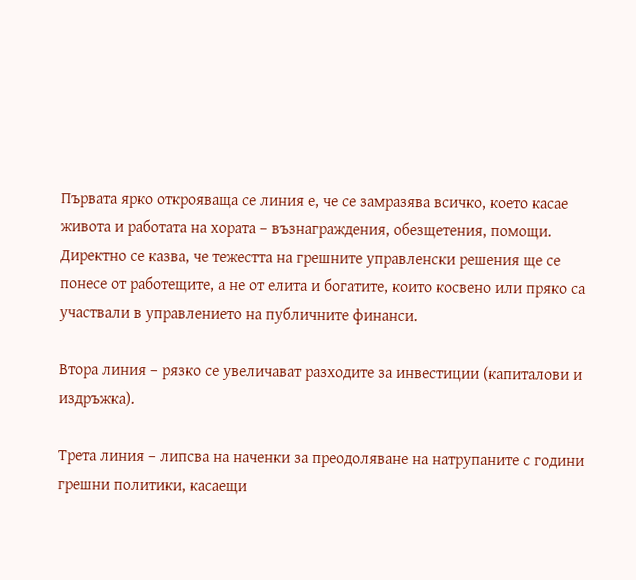Първата ярко открояваща се линия е, че се замразява всичко, което касае живота и работата на хората – възнаграждения, обезщетения, помощи. Директно се казва, че тежестта на грешните управленски решения ще се понесе от работещите, а не от елита и богатите, които косвено или пряко са участвали в управлението на публичните финанси.

Втора линия – рязко се увеличават разходите за инвестиции (капиталови и издръжка).

Трета линия – липсва на наченки за преодоляване на натрупаните с години грешни политики, касаещи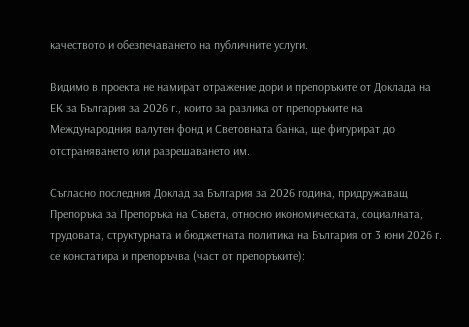качеството и обезпечаването на публичните услуги.

Видимо в проекта не намират отражение дори и препоръките от Доклада на ЕК за България за 2026 г., които за разлика от препоръките на Международния валутен фонд и Световната банка, ще фигурират до отстраняването или разрешаването им.

Съгласно последния Доклад за България за 2026 година, придружаващ Препоръка за Препоръка на Съвета, относно икономическата, социалната, трудовата, структурната и бюджетната политика на България от 3 юни 2026 г. се констатира и препоръчва (част от препоръките):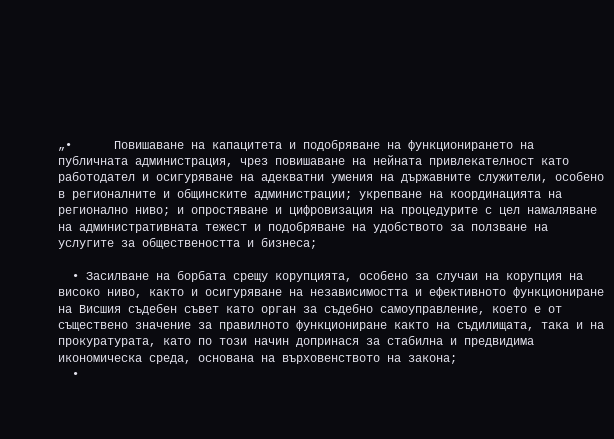„•      Повишаване на капацитета и подобряване на функционирането на публичната администрация, чрез повишаване на нейната привлекателност като работодател и осигуряване на адекватни умения на държавните служители, особено в регионалните и общинските администрации; укрепване на координацията на регионално ниво; и опростяване и цифровизация на процедурите с цел намаляване на административната тежест и подобряване на удобството за ползване на услугите за обществеността и бизнеса;

  • Засилване на борбата срещу корупцията, особено за случаи на корупция на високо ниво, както и осигуряване на независимостта и ефективното функциониране на Висшия съдебен съвет като орган за съдебно самоуправление, което е от съществено значение за правилното функциониране както на съдилищата, така и на прокуратурата, като по този начин допринася за стабилна и предвидима икономическа среда, основана на върховенството на закона;
  •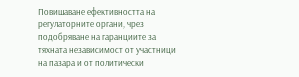Повишаване ефективността на регулаторните органи, чрез подобряване на гаранциите за тяхната независимост от участници на пазара и от политически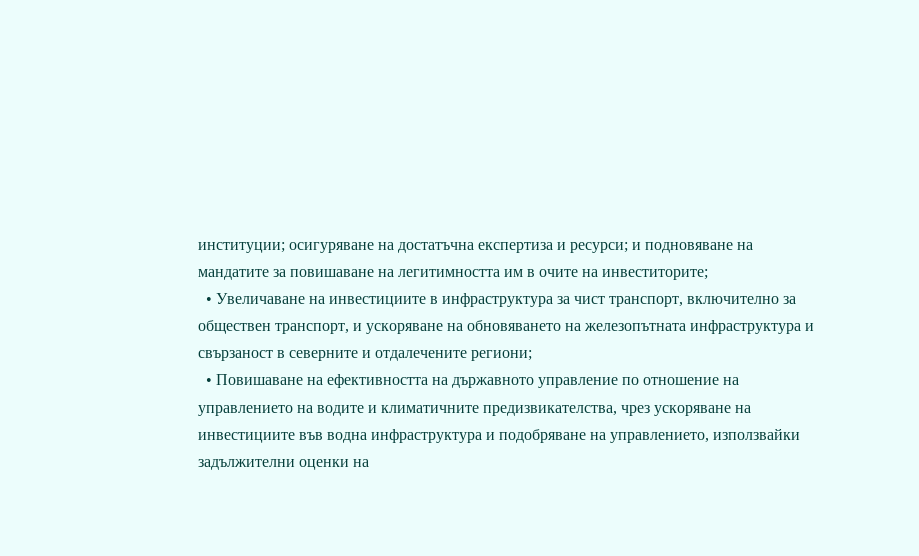институции; осигуряване на достатъчна експертиза и ресурси; и подновяване на мандатите за повишаване на легитимността им в очите на инвеститорите;
  • Увеличаване на инвестициите в инфраструктура за чист транспорт, включително за обществен транспорт, и ускоряване на обновяването на железопътната инфраструктура и свързаност в северните и отдалечените региони;
  • Повишаване на ефективността на държавното управление по отношение на управлението на водите и климатичните предизвикателства, чрез ускоряване на инвестициите във водна инфраструктура и подобряване на управлението, използвайки задължителни оценки на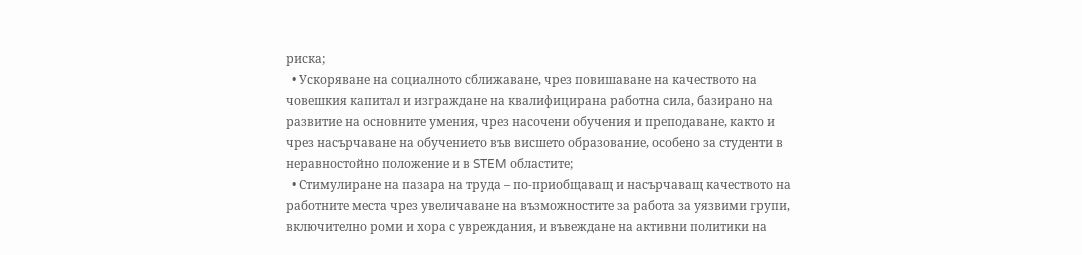риска;
  • Ускоряване на социалното сближаване, чрез повишаване на качеството на човешкия капитал и изграждане на квалифицирана работна сила, базирано на развитие на основните умения, чрез насочени обучения и преподаване, както и чрез насърчаване на обучението във висшето образование, особено за студенти в неравностойно положение и в STEM областите;
  • Стимулиране на пазара на труда – по-приобщаващ и насърчаващ качеството на работните места чрез увеличаване на възможностите за работа за уязвими групи, включително роми и хора с увреждания, и въвеждане на активни политики на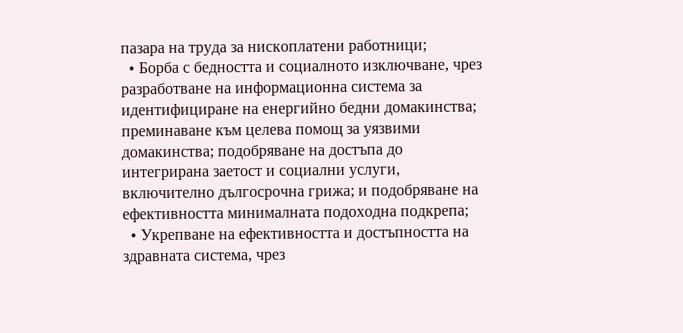пазара на труда за нископлатени работници;
  • Борба с бедността и социалното изключване, чрез разработване на информационна система за идентифициране на енергийно бедни домакинства; преминаване към целева помощ за уязвими домакинства; подобряване на достъпа до интегрирана заетост и социални услуги, включително дългосрочна грижа; и подобряване на ефективността минималната подоходна подкрепа;
  • Укрепване на ефективността и достъпността на здравната система, чрез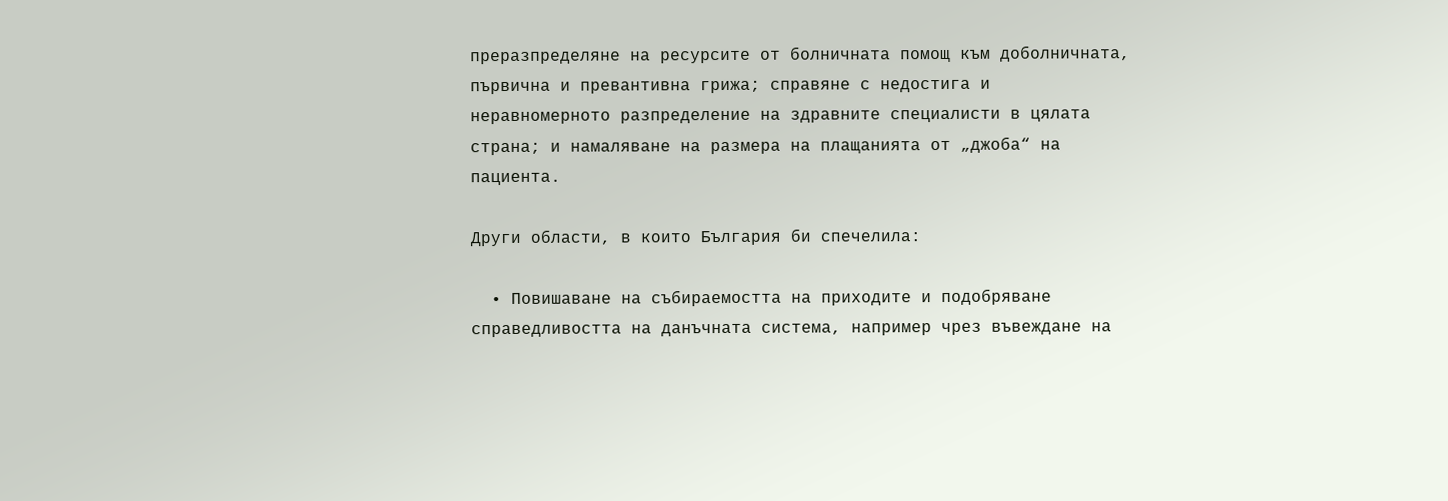преразпределяне на ресурсите от болничната помощ към доболничната, първична и превантивна грижа; справяне с недостига и неравномерното разпределение на здравните специалисти в цялата страна; и намаляване на размера на плащанията от „джоба“ на пациента.

Други области, в които България би спечелила:

  • Повишаване на събираемостта на приходите и подобряване справедливостта на данъчната система, например чрез въвеждане на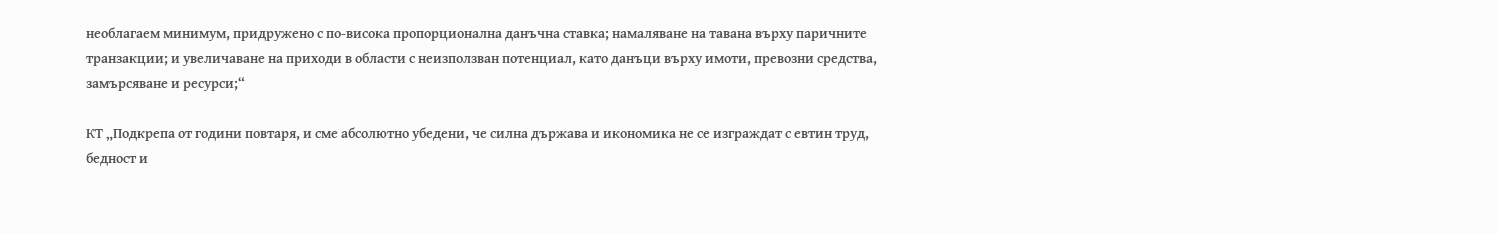необлагаем минимум, придружено с по-висока пропорционална данъчна ставка; намаляване на тавана върху паричните транзакции; и увеличаване на приходи в области с неизползван потенциал, като данъци върху имоти, превозни средства, замърсяване и ресурси;“

КТ „Подкрепа от години повтаря, и сме абсолютно убедени, че силна държава и икономика не се изграждат с евтин труд, бедност и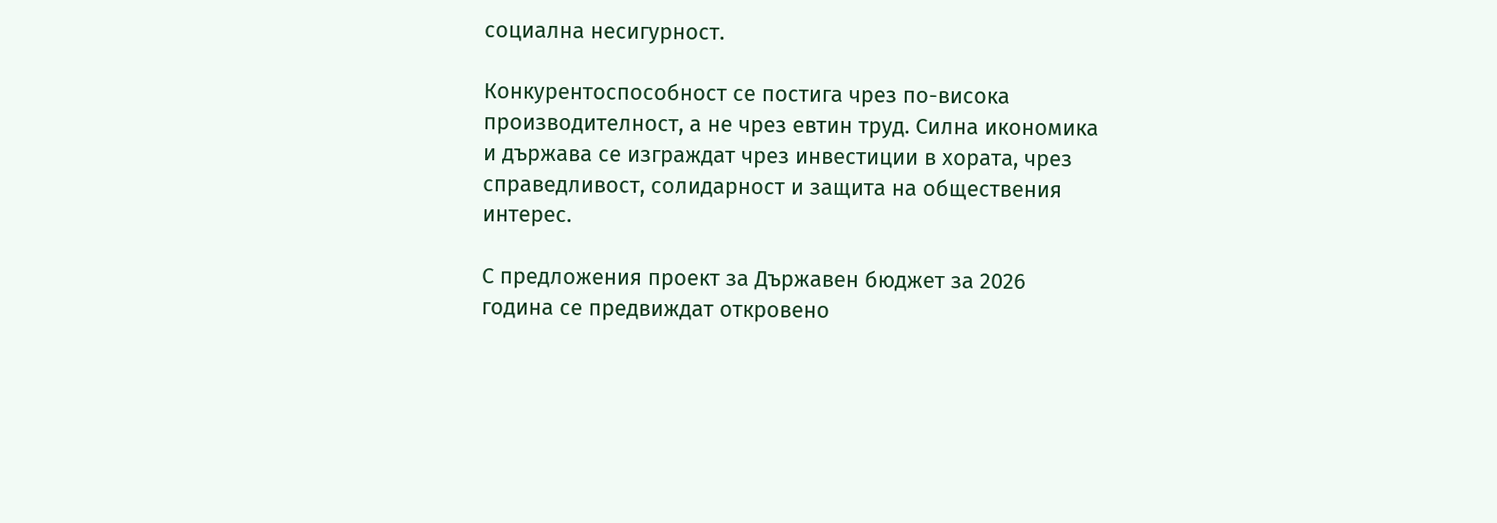социална несигурност.

Конкурентоспособност се постига чрез по-висока производителност, а не чрез евтин труд. Силна икономика и държава се изграждат чрез инвестиции в хората, чрез справедливост, солидарност и защита на обществения интерес.

С предложения проект за Държавен бюджет за 2026 година се предвиждат откровено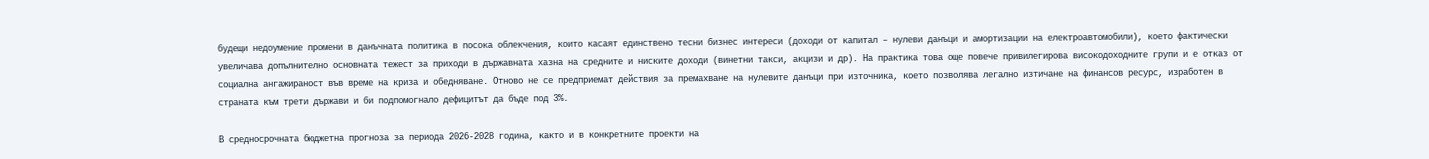будещи недоумение промени в данъчната политика в посока облекчения, които касаят единствено тесни бизнес интереси (доходи от капитал – нулеви данъци и амортизации на електроавтомобили), което фактически увеличава допълнително основната тежест за приходи в държавната хазна на средните и ниските доходи (винетни такси, акцизи и др). На практика това още повече привилегирова високодоходните групи и е отказ от социална ангажираност във време на криза и обедняване. Отново не се предприемат действия за премахване на нулевите данъци при източника, което позволява легално изтичане на финансов ресурс, изработен в страната към трети държави и би подпомогнало дефицитът да бъде под 3%.

В средносрочната бюджетна прогноза за периода 2026-2028 година, както и в конкретните проекти на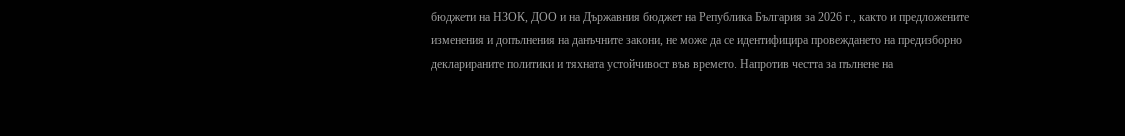бюджети на НЗОК, ДОО и на Държавния бюджет на Република България за 2026 г., както и предложените изменения и допълнения на данъчните закони, не може да се идентифицира провеждането на предизборно декларираните политики и тяхната устойчивост във времето. Напротив честта за пълнене на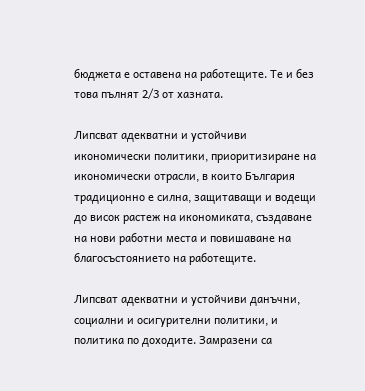бюджета е оставена на работещите. Те и без това пълнят 2/3 от хазната.

Липсват адекватни и устойчиви икономически политики, приоритизиране на икономически отрасли, в които България традиционно е силна, защитаващи и водещи до висок растеж на икономиката, създаване на нови работни места и повишаване на благосъстоянието на работещите.

Липсват адекватни и устойчиви данъчни, социални и осигурителни политики, и политика по доходите. Замразени са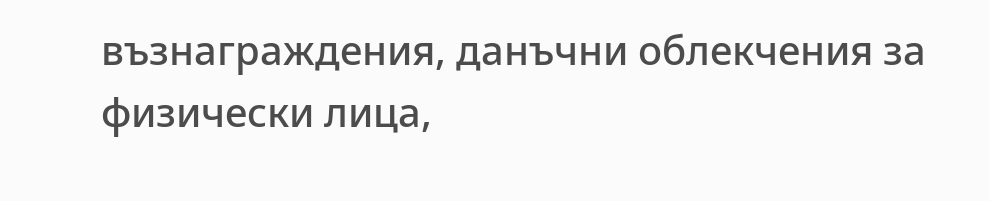възнаграждения, данъчни облекчения за физически лица,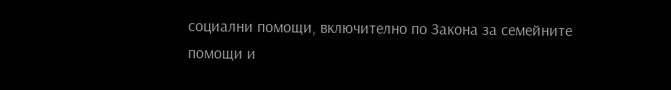социални помощи, включително по Закона за семейните помощи и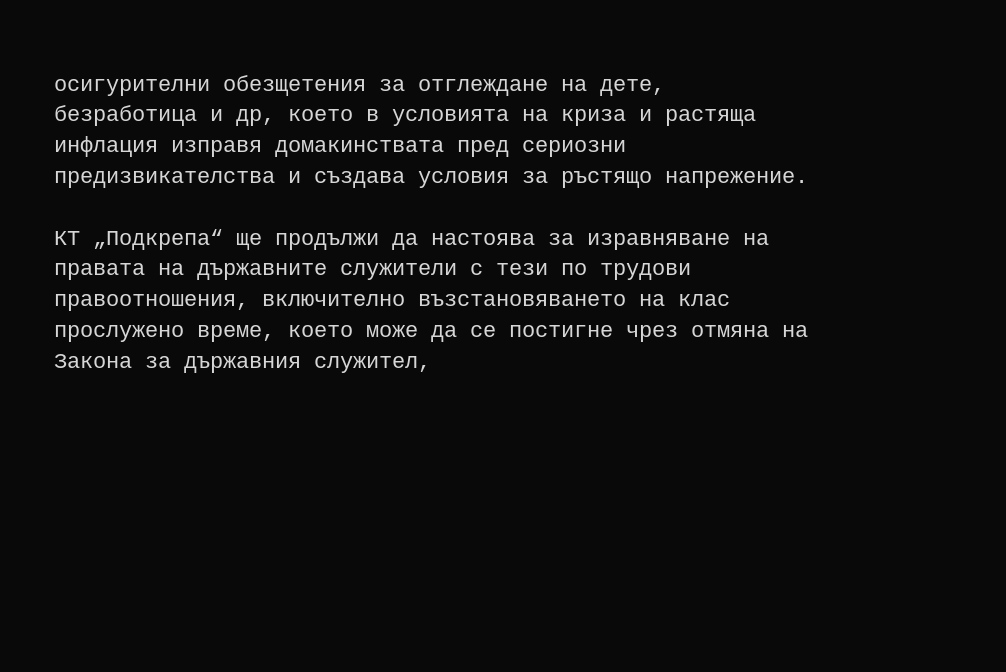осигурителни обезщетения за отглеждане на дете, безработица и др, което в условията на криза и растяща инфлация изправя домакинствата пред сериозни предизвикателства и създава условия за ръстящо напрежение.

КТ „Подкрепа“ ще продължи да настоява за изравняване на правата на държавните служители с тези по трудови правоотношения, включително възстановяването на клас прослужено време, което може да се постигне чрез отмяна на Закона за държавния служител,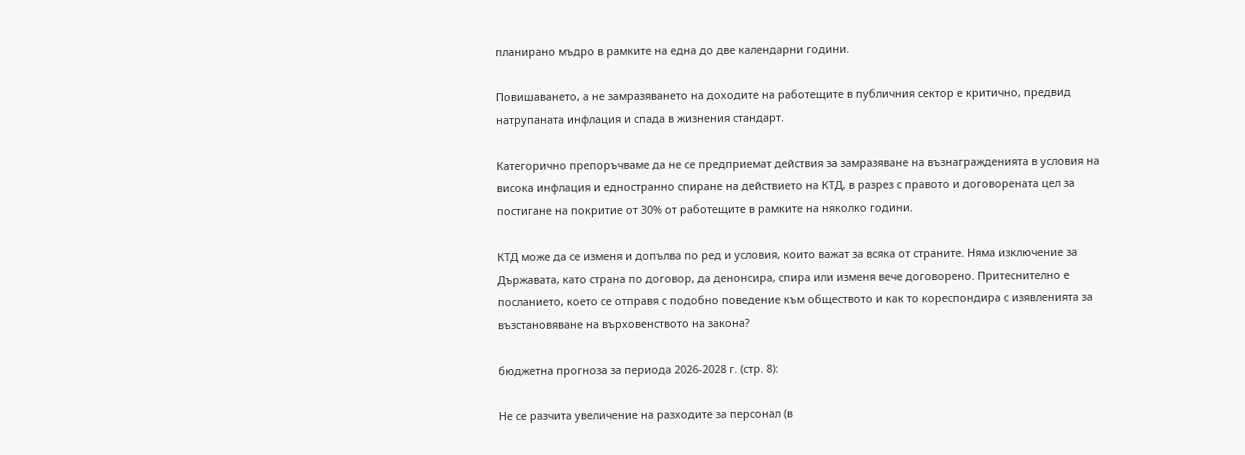планирано мъдро в рамките на една до две календарни години.

Повишаването, а не замразяването на доходите на работещите в публичния сектор е критично, предвид натрупаната инфлация и спада в жизнения стандарт.

Категорично препоръчваме да не се предприемат действия за замразяване на възнагражденията в условия на висока инфлация и едностранно спиране на действието на КТД, в разрез с правото и договорената цел за постигане на покритие от 30% от работещите в рамките на няколко години.

КТД може да се изменя и допълва по ред и условия, които важат за всяка от страните. Няма изключение за Държавата, като страна по договор, да денонсира, спира или изменя вече договорено. Притеснително е посланието, което се отправя с подобно поведение към обществото и как то кореспондира с изявленията за възстановяване на върховенството на закона?

бюджетна прогноза за периода 2026-2028 г. (стр. 8):

Не се разчита увеличение на разходите за персонал (в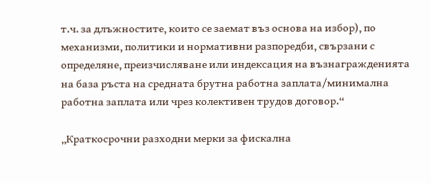т.ч. за длъжностите, които се заемат въз основа на избор), по механизми, политики и нормативни разпоредби, свързани с определяне, преизчисляване или индексация на възнагражденията на база ръста на средната брутна работна заплата/минимална работна заплата или чрез колективен трудов договор.“

„Краткосрочни разходни мерки за фискална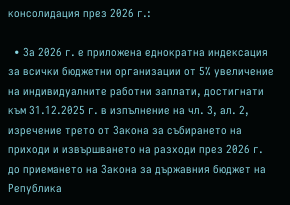консолидация през 2026 г.:

  • За 2026 г. е приложена еднократна индексация за всички бюджетни организации от 5% увеличение на индивидуалните работни заплати, достигнати към 31.12.2025 г. в изпълнение на чл. 3, ал. 2, изречение трето от Закона за събирането на приходи и извършването на разходи през 2026 г. до приемането на Закона за държавния бюджет на Република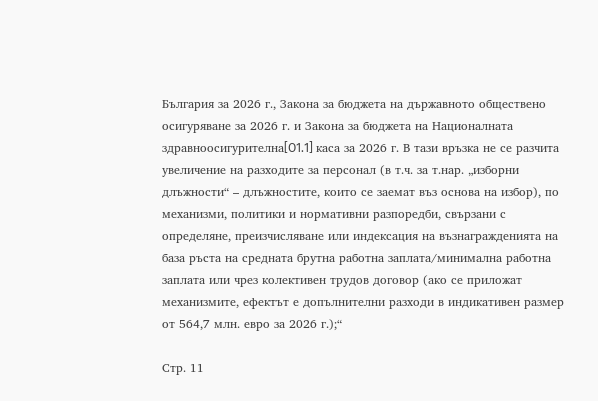България за 2026 г., Закона за бюджета на държавното обществено осигуряване за 2026 г. и Закона за бюджета на Националната здравноосигурителна[O1.1] каса за 2026 г. В тази връзка не се разчита увеличение на разходите за персонал (в т.ч. за т.нар. „изборни длъжности“ – длъжностите, които се заемат въз основа на избор), по механизми, политики и нормативни разпоредби, свързани с определяне, преизчисляване или индексация на възнагражденията на база ръста на средната брутна работна заплата/минимална работна заплата или чрез колективен трудов договор (ако се приложат механизмите, ефектът е допълнителни разходи в индикативен размер от 564,7 млн. евро за 2026 г.);“

Стр. 11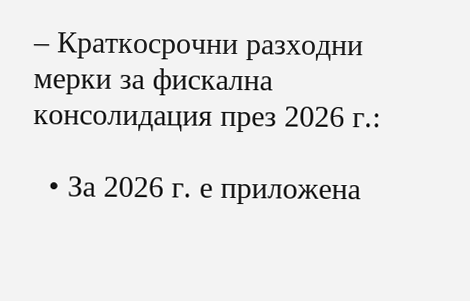– Краткосрочни разходни мерки за фискална консолидация през 2026 г.:

  • За 2026 г. е приложена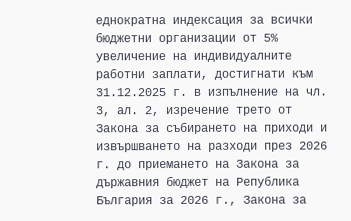еднократна индексация за всички бюджетни организации от 5% увеличение на индивидуалните работни заплати, достигнати към 31.12.2025 г. в изпълнение на чл. 3, ал. 2, изречение трето от Закона за събирането на приходи и извършването на разходи през 2026 г. до приемането на Закона за държавния бюджет на Република България за 2026 г., Закона за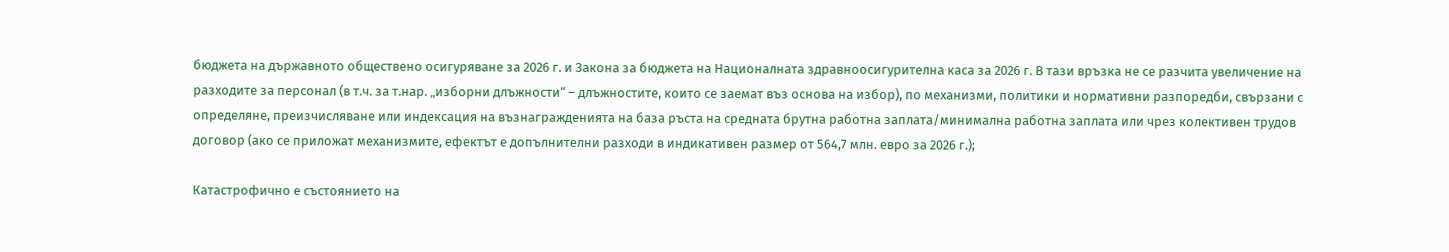бюджета на държавното обществено осигуряване за 2026 г. и Закона за бюджета на Националната здравноосигурителна каса за 2026 г. В тази връзка не се разчита увеличение на разходите за персонал (в т.ч. за т.нар. „изборни длъжности“ – длъжностите, които се заемат въз основа на избор), по механизми, политики и нормативни разпоредби, свързани с определяне, преизчисляване или индексация на възнагражденията на база ръста на средната брутна работна заплата/минимална работна заплата или чрез колективен трудов договор (ако се приложат механизмите, ефектът е допълнителни разходи в индикативен размер от 564,7 млн. евро за 2026 г.);

Катастрофично е състоянието на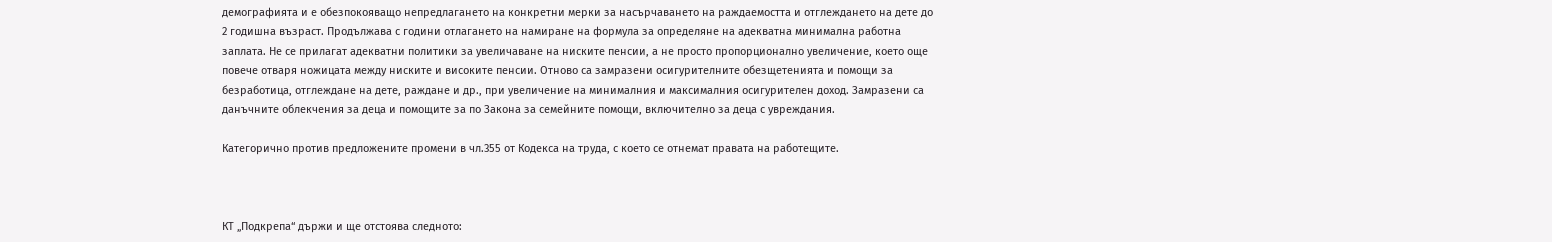демографията и е обезпокояващо непредлагането на конкретни мерки за насърчаването на раждаемостта и отглеждането на дете до 2 годишна възраст. Продължава с години отлагането на намиране на формула за определяне на адекватна минимална работна заплата. Не се прилагат адекватни политики за увеличаване на ниските пенсии, а не просто пропорционално увеличение, което още повече отваря ножицата между ниските и високите пенсии. Отново са замразени осигурителните обезщетенията и помощи за безработица, отглеждане на дете, раждане и др., при увеличение на минималния и максималния осигурителен доход. Замразени са данъчните облекчения за деца и помощите за по Закона за семейните помощи, включително за деца с увреждания.

Категорично против предложените промени в чл.355 от Кодекса на труда, с което се отнемат правата на работещите.



КТ „Подкрепа“ държи и ще отстоява следното: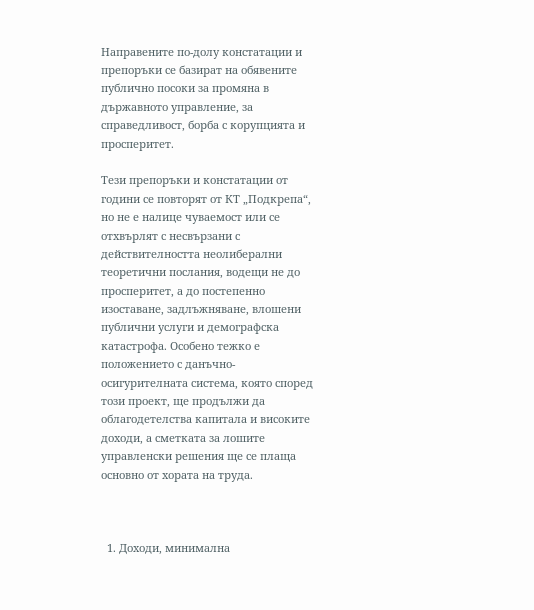Направените по-долу констатации и препоръки се базират на обявените публично посоки за промяна в държавното управление, за справедливост, борба с корупцията и просперитет.

Тези препоръки и констатации от години се повторят от КТ „Подкрепа“, но не е налице чуваемост или се отхвърлят с несвързани с действителността неолиберални теоретични послания, водещи не до просперитет, а до постепенно изоставане, задлъжняване, влошени публични услуги и демографска катастрофа. Особено тежко е положението с данъчно-осигурителната система, която според този проект, ще продължи да облагодетелства капитала и високите доходи, а сметката за лошите управленски решения ще се плаща основно от хората на труда.



  1. Доходи, минимална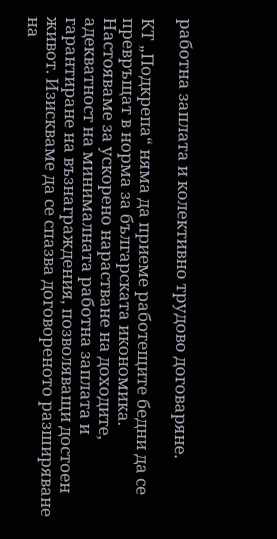работна заплата и колективно трудово договаряне.

КТ „Подкрепа“ няма да приеме работещите бедни да се превръщат в норма за българската икономика. Настояваме за ускорено нарастване на доходите, адекватност на минималната работна заплата и гарантиране на възнаграждения, позволяващи достоен живот. Изискваме да се спазва договореното разширяване на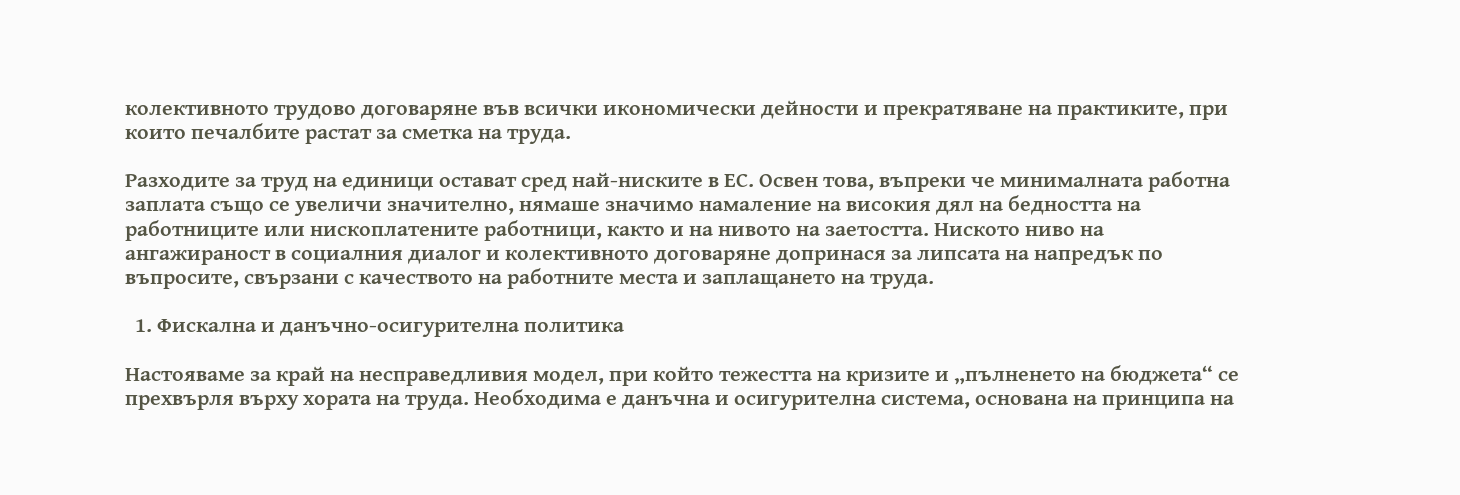колективното трудово договаряне във всички икономически дейности и прекратяване на практиките, при които печалбите растат за сметка на труда.

Разходите за труд на единици остават сред най-ниските в ЕС. Освен това, въпреки че минималната работна заплата също се увеличи значително, нямаше значимо намаление на високия дял на бедността на работниците или нископлатените работници, както и на нивото на заетостта. Ниското ниво на ангажираност в социалния диалог и колективното договаряне допринася за липсата на напредък по въпросите, свързани с качеството на работните места и заплащането на труда.

  1. Фискална и данъчно-осигурителна политика

Настояваме за край на несправедливия модел, при който тежестта на кризите и „пълненето на бюджета“ се прехвърля върху хората на труда. Необходима е данъчна и осигурителна система, основана на принципа на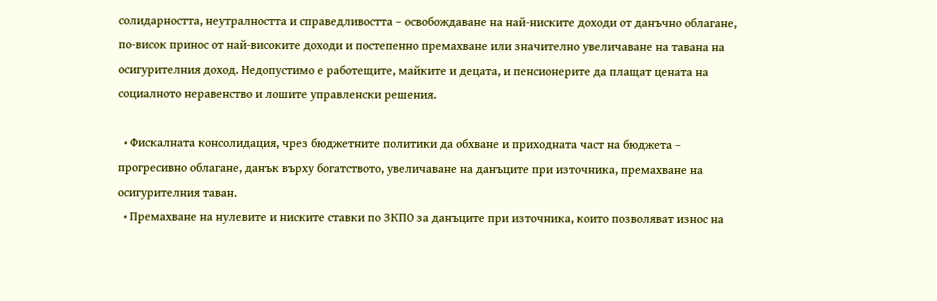солидарността, неутралността и справедливостта – освобождаване на най-ниските доходи от данъчно облагане, по-висок принос от най-високите доходи и постепенно премахване или значително увеличаване на тавана на осигурителния доход. Недопустимо е работещите, майките и децата, и пенсионерите да плащат цената на социалното неравенство и лошите управленски решения.

  • Фискалната консолидация, чрез бюджетните политики да обхване и приходната част на бюджета – прогресивно облагане, данък върху богатството, увеличаване на данъците при източника, премахване на осигурителния таван.
  • Премахване на нулевите и ниските ставки по ЗКПО за данъците при източника, които позволяват износ на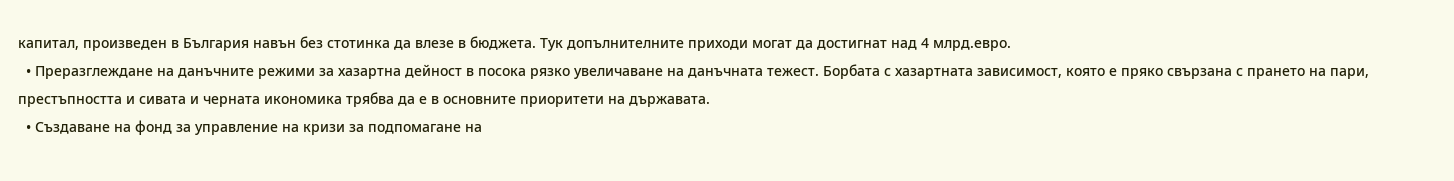капитал, произведен в България навън без стотинка да влезе в бюджета. Тук допълнителните приходи могат да достигнат над 4 млрд.евро.
  • Преразглеждане на данъчните режими за хазартна дейност в посока рязко увеличаване на данъчната тежест. Борбата с хазартната зависимост, която е пряко свързана с прането на пари, престъпността и сивата и черната икономика трябва да е в основните приоритети на държавата.
  • Създаване на фонд за управление на кризи за подпомагане на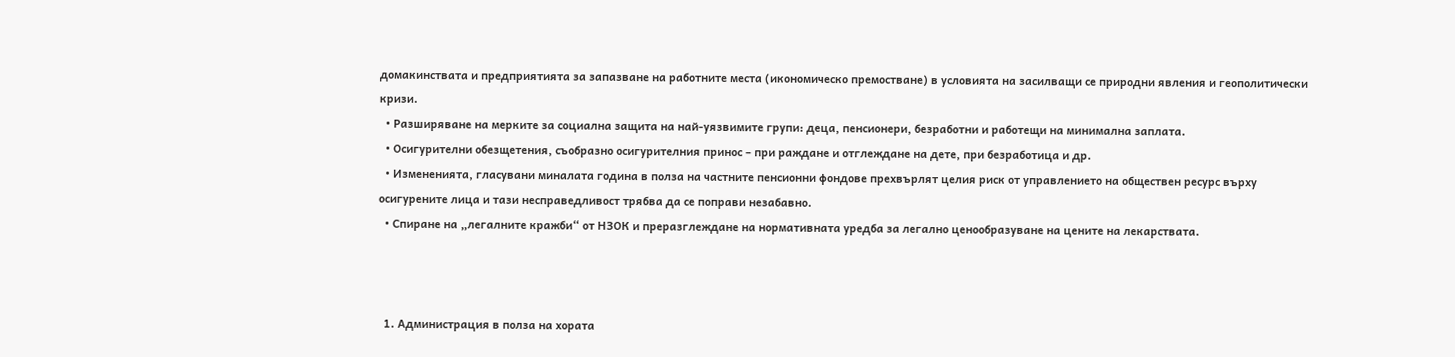домакинствата и предприятията за запазване на работните места (икономическо премостване) в условията на засилващи се природни явления и геополитически кризи.
  • Разширяване на мерките за социална защита на най-уязвимите групи: деца, пенсионери, безработни и работещи на минимална заплата.
  • Осигурителни обезщетения, съобразно осигурителния принос – при раждане и отглеждане на дете, при безработица и др.
  • Измененията, гласувани миналата година в полза на частните пенсионни фондове прехвърлят целия риск от управлението на обществен ресурс върху осигурените лица и тази несправедливост трябва да се поправи незабавно.
  • Спиране на „легалните кражби“ от НЗОК и преразглеждане на нормативната уредба за легално ценообразуване на цените на лекарствата.



  1. Администрация в полза на хората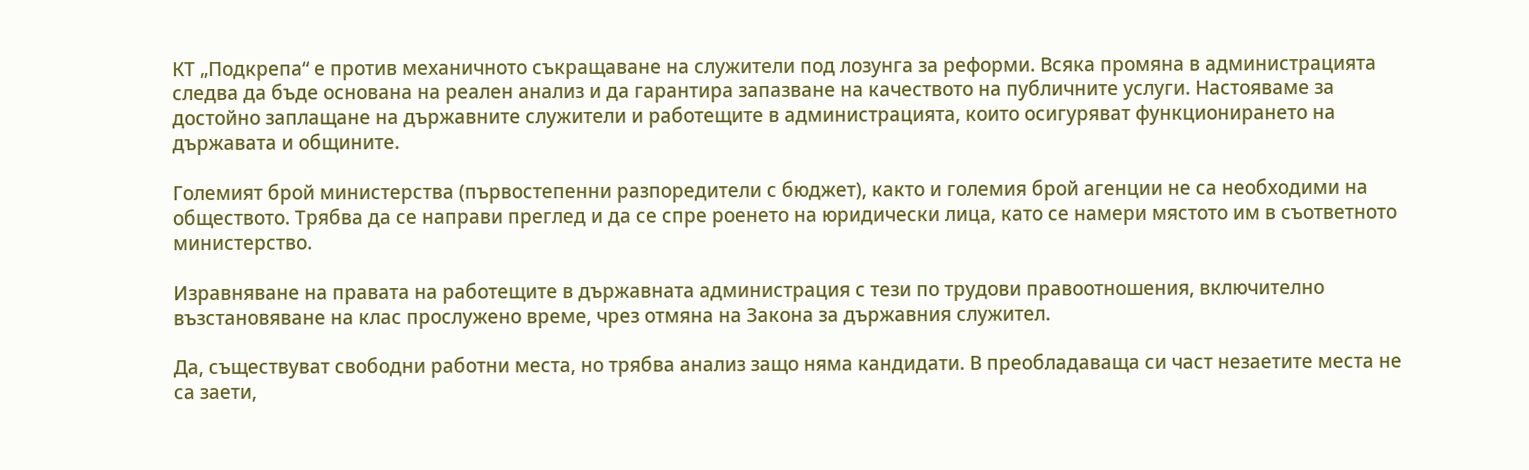КТ „Подкрепа“ е против механичното съкращаване на служители под лозунга за реформи. Всяка промяна в администрацията следва да бъде основана на реален анализ и да гарантира запазване на качеството на публичните услуги. Настояваме за достойно заплащане на държавните служители и работещите в администрацията, които осигуряват функционирането на държавата и общините.

Големият брой министерства (първостепенни разпоредители с бюджет), както и големия брой агенции не са необходими на обществото. Трябва да се направи преглед и да се спре роенето на юридически лица, като се намери мястото им в съответното министерство.

Изравняване на правата на работещите в държавната администрация с тези по трудови правоотношения, включително възстановяване на клас прослужено време, чрез отмяна на Закона за държавния служител.

Да, съществуват свободни работни места, но трябва анализ защо няма кандидати. В преобладаваща си част незаетите места не са заети,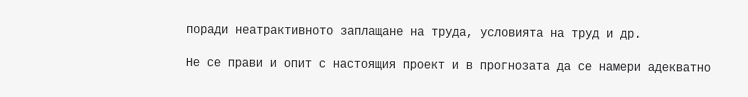поради неатрактивното заплащане на труда, условията на труд и др.

Не се прави и опит с настоящия проект и в прогнозата да се намери адекватно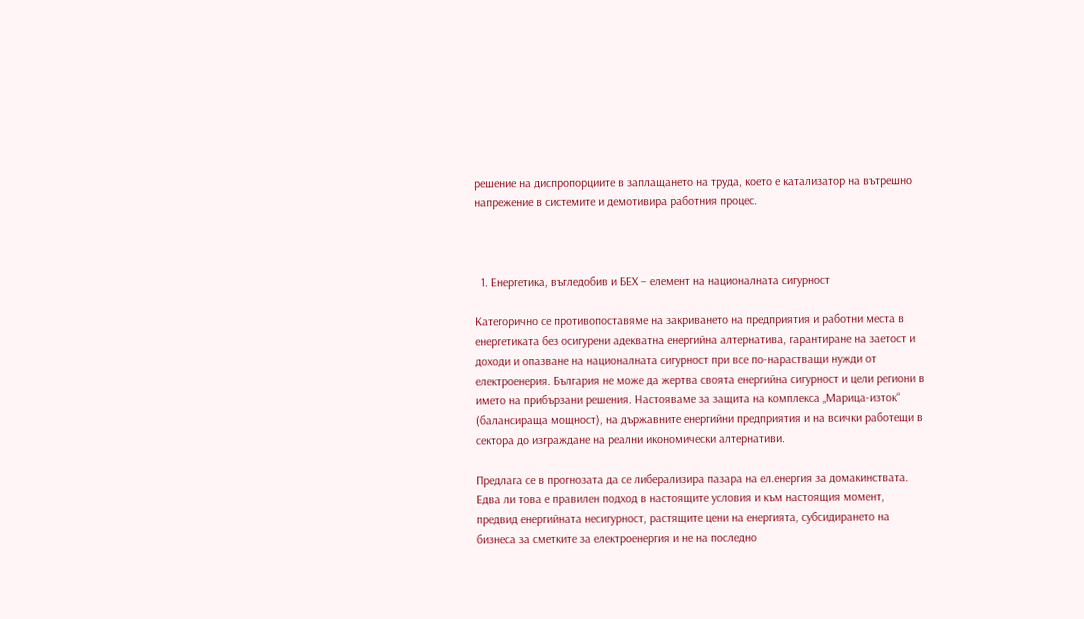решение на диспропорциите в заплащането на труда, което е катализатор на вътрешно напрежение в системите и демотивира работния процес.



  1. Енергетика, въгледобив и БЕХ – елемент на националната сигурност

Категорично се противопоставяме на закриването на предприятия и работни места в енергетиката без осигурени адекватна енергийна алтернатива, гарантиране на заетост и доходи и опазване на националната сигурност при все по-нарастващи нужди от електроенерия. България не може да жертва своята енергийна сигурност и цели региони в името на прибързани решения. Настояваме за защита на комплекса „Марица-изток“ (балансираща мощност), на държавните енергийни предприятия и на всички работещи в сектора до изграждане на реални икономически алтернативи.

Предлага се в прогнозата да се либерализира пазара на ел.енергия за домакинствата. Едва ли това е правилен подход в настоящите условия и към настоящия момент, предвид енергийната несигурност, растящите цени на енергията, субсидирането на бизнеса за сметките за електроенергия и не на последно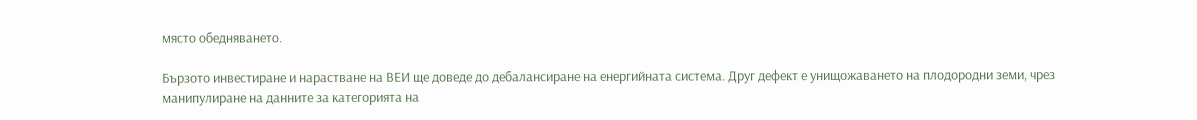място обедняването.

Бързото инвестиране и нарастване на ВЕИ ще доведе до дебалансиране на енергийната система. Друг дефект е унищожаването на плодородни земи, чрез манипулиране на данните за категорията на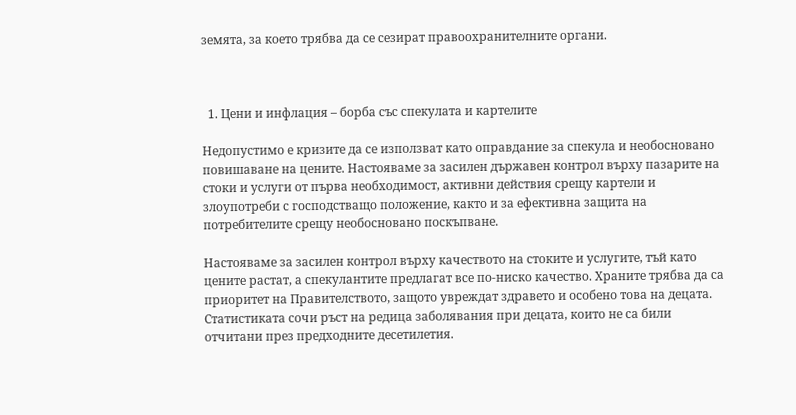земята, за което трябва да се сезират правоохранителните органи.



  1. Цени и инфлация – борба със спекулата и картелите

Недопустимо е кризите да се използват като оправдание за спекула и необосновано повишаване на цените. Настояваме за засилен държавен контрол върху пазарите на стоки и услуги от първа необходимост, активни действия срещу картели и злоупотреби с господстващо положение, както и за ефективна защита на потребителите срещу необосновано поскъпване.

Настояваме за засилен контрол върху качеството на стоките и услугите, тъй като цените растат, а спекулантите предлагат все по-ниско качество. Храните трябва да са приоритет на Правителството, защото увреждат здравето и особено това на децата. Статистиката сочи ръст на редица заболявания при децата, които не са били отчитани през предходните десетилетия.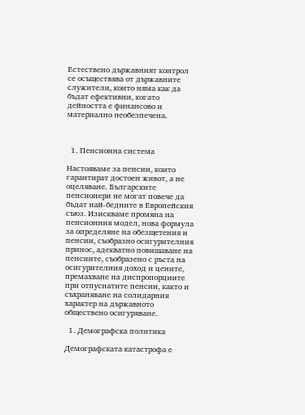Естествено държавният контрол се осъществява от държавните служители, които няма как да бъдат ефективни, когато дейността е финансово и материално необезпечена.



  1. Пенсионна система

Настояваме за пенсии, които гарантират достоен живот, а не оцеляване. Българските пенсионери не могат повече да бъдат най-бедните в Европейския съюз. Изискваме промяна на пенсионния модел, нова формула за определяне на обезщетения и пенсии, съобразно осигурителния принос, адекватно повишаване на пенсиите, съобразено с ръста на осигурителния доход и цените, премахване на диспропорциите при отпуснатите пенсии, както и съхраняване на солидарния характер на държавното обществено осигуряване.

  1. Демографска политика

Демографската катастрофа е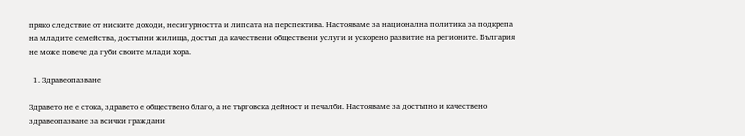пряко следствие от ниските доходи, несигурността и липсата на перспектива. Настояваме за национална политика за подкрепа на младите семейства, достъпни жилища, достъп да качествени обществени услуги и ускорено развитие на регионите. България не може повече да губи своите млади хора.

  1. Здравеопазване

Здравето не е стока, здравето е обществено благо, а не търговска дейност и печалби. Настояваме за достъпно и качествено здравеопазване за всички граждани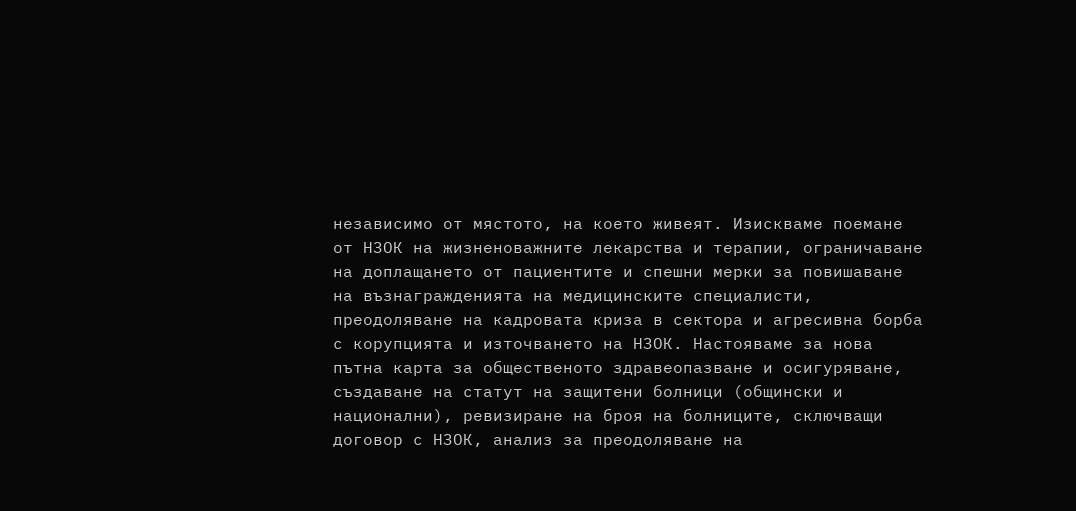независимо от мястото, на което живеят. Изискваме поемане от НЗОК на жизненоважните лекарства и терапии, ограничаване на доплащането от пациентите и спешни мерки за повишаване на възнагражденията на медицинските специалисти, преодоляване на кадровата криза в сектора и агресивна борба с корупцията и източването на НЗОК. Настояваме за нова пътна карта за общественото здравеопазване и осигуряване, създаване на статут на защитени болници (общински и национални), ревизиране на броя на болниците, сключващи договор с НЗОК, анализ за преодоляване на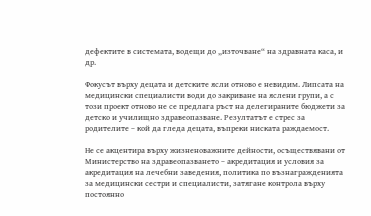дефектите в системата, водещи до „източване“ на здравната каса, и др.

Фокусът върху децата и детските ясли отново е невидим. Липсата на медицински специалисти води до закриване на яслени групи, а с този проект отново не се предлага ръст на делегираните бюджети за детско и училищно здравеопазване. Резултатът е стрес за родителите – кой да гледа децата, въпреки ниската раждаемост.

Не се акцентира върху жизненоважните дейности, осъществявани от Министерство на здравеопазването – акредитация и условия за акредитация на лечебни заведения, политика по възнагражденията за медицински сестри и специалисти, затягане контрола върху постоянно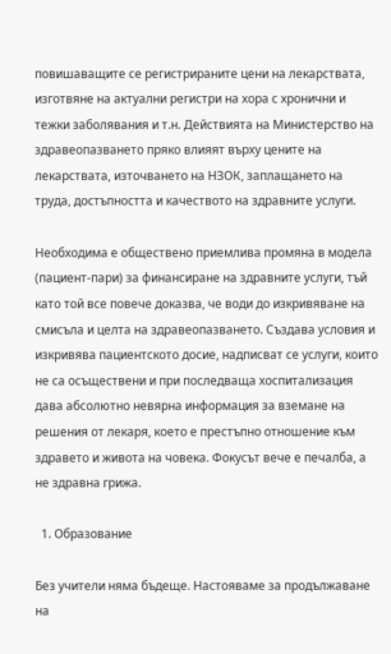повишаващите се регистрираните цени на лекарствата, изготвяне на актуални регистри на хора с хронични и тежки заболявания и т.н. Действията на Министерство на здравеопазването пряко влияят върху цените на лекарствата, източването на НЗОК, заплащането на труда, достъпността и качеството на здравните услуги.

Необходима е обществено приемлива промяна в модела (пациент-пари) за финансиране на здравните услуги, тъй като той все повече доказва, че води до изкривяване на смисъла и целта на здравеопазването. Създава условия и изкривява пациентското досие, надписват се услуги, които не са осъществени и при последваща хоспитализация дава абсолютно невярна информация за вземане на решения от лекаря, което е престъпно отношение към здравето и живота на човека. Фокусът вече е печалба, а не здравна грижа.

  1. Образование

Без учители няма бъдеще. Настояваме за продължаване на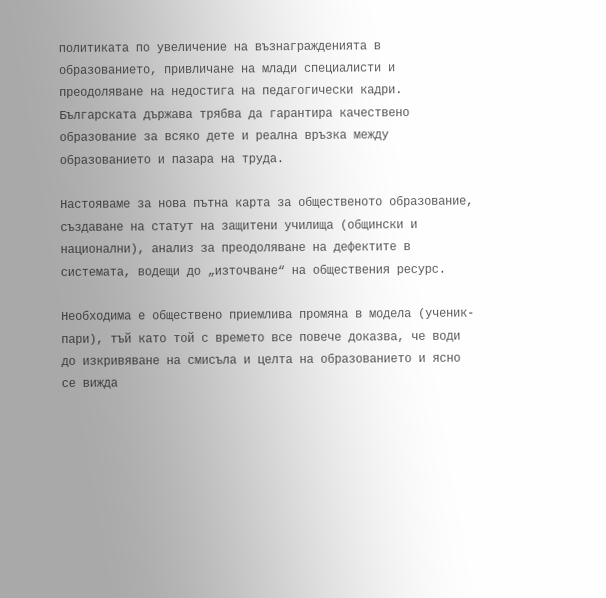политиката по увеличение на възнагражденията в образованието, привличане на млади специалисти и преодоляване на недостига на педагогически кадри. Българската държава трябва да гарантира качествено образование за всяко дете и реална връзка между образованието и пазара на труда.

Настояваме за нова пътна карта за общественото образование, създаване на статут на защитени училища (общински и национални), анализ за преодоляване на дефектите в системата, водещи до „източване“ на обществения ресурс.

Необходима е обществено приемлива промяна в модела (ученик-пари), тъй като той с времето все повече доказва, че води до изкривяване на смисъла и целта на образованието и ясно се вижда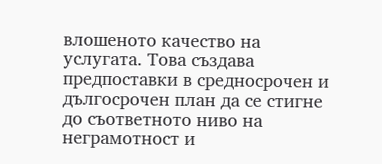влошеното качество на услугата. Това създава предпоставки в средносрочен и дългосрочен план да се стигне до съответното ниво на неграмотност и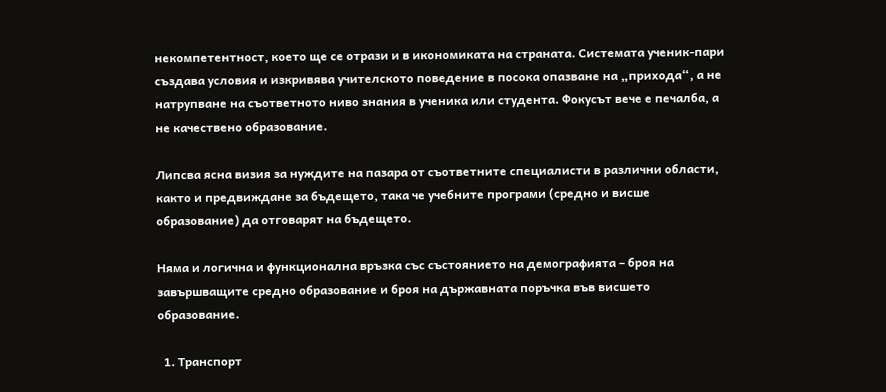некомпетентност, което ще се отрази и в икономиката на страната. Системата ученик-пари създава условия и изкривява учителското поведение в посока опазване на „прихода“, а не натрупване на съответното ниво знания в ученика или студента. Фокусът вече е печалба, а не качествено образование.

Липсва ясна визия за нуждите на пазара от съответните специалисти в различни области, както и предвиждане за бъдещето, така че учебните програми (средно и висше образование) да отговарят на бъдещето.

Няма и логична и функционална връзка със състоянието на демографията – броя на завършващите средно образование и броя на държавната поръчка във висшето образование.

  1. Транспорт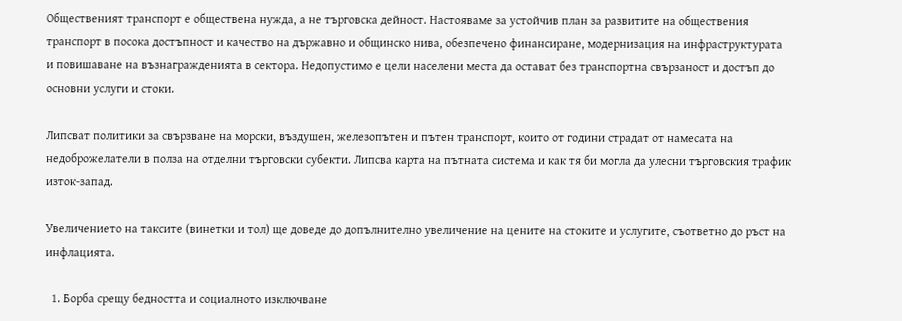Общественият транспорт е обществена нужда, а не търговска дейност. Настояваме за устойчив план за развитите на обществения транспорт в посока достъпност и качество на държавно и общинско нива, обезпечено финансиране, модернизация на инфраструктурата и повишаване на възнагражденията в сектора. Недопустимо е цели населени места да остават без транспортна свързаност и достъп до основни услуги и стоки.

Липсват политики за свързване на морски, въздушен, железопътен и пътен транспорт, които от години страдат от намесата на недоброжелатели в полза на отделни търговски субекти. Липсва карта на пътната система и как тя би могла да улесни търговския трафик изток-запад.

Увеличението на таксите (винетки и тол) ще доведе до допълнително увеличение на цените на стоките и услугите, съответно до ръст на инфлацията.

  1. Борба срещу бедността и социалното изключване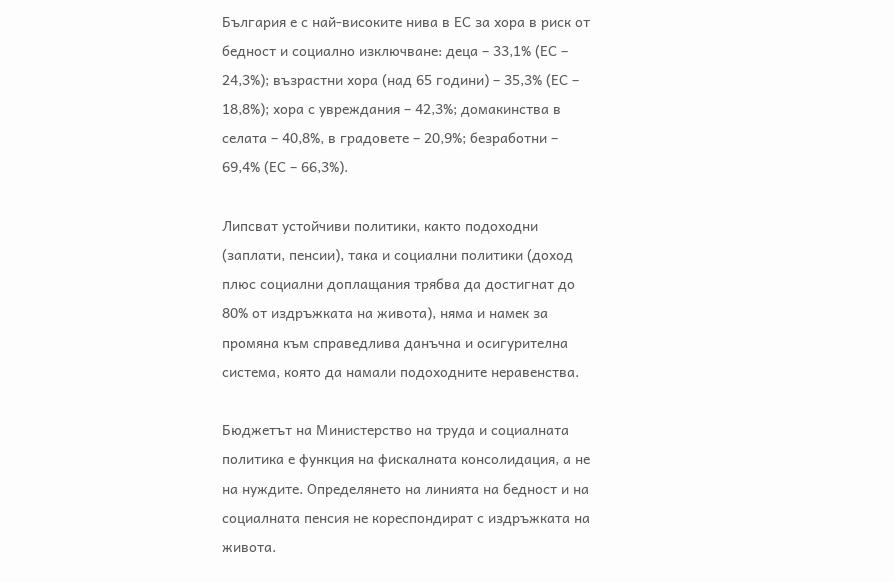България е с най-високите нива в ЕС за хора в риск от бедност и социално изключване: деца – 33,1% (ЕС – 24,3%); възрастни хора (над 65 години) – 35,3% (ЕС – 18,8%); хора с увреждания – 42,3%; домакинства в селата – 40,8%, в градовете – 20,9%; безработни – 69,4% (ЕС – 66,3%).

Липсват устойчиви политики, както подоходни (заплати, пенсии), така и социални политики (доход плюс социални доплащания трябва да достигнат до 80% от издръжката на живота), няма и намек за промяна към справедлива данъчна и осигурителна система, която да намали подоходните неравенства.

Бюджетът на Министерство на труда и социалната политика е функция на фискалната консолидация, а не на нуждите. Определянето на линията на бедност и на социалната пенсия не кореспондират с издръжката на живота.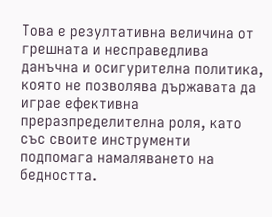Това е резултативна величина от грешната и несправедлива данъчна и осигурителна политика, която не позволява държавата да играе ефективна преразпределителна роля, като със своите инструменти подпомага намаляването на бедността.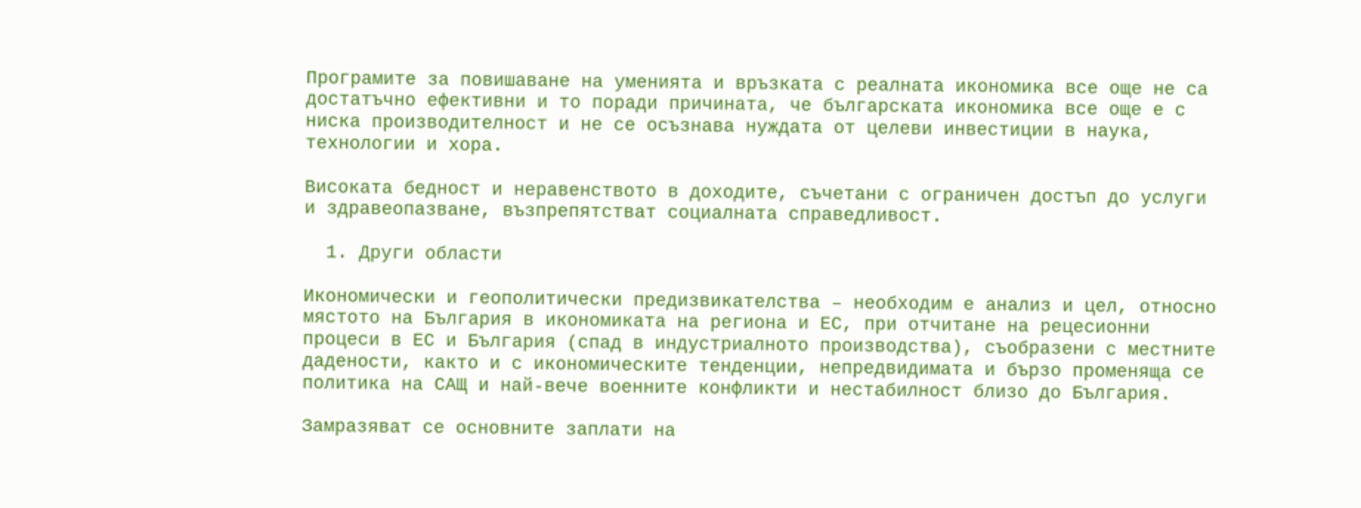Програмите за повишаване на уменията и връзката с реалната икономика все още не са достатъчно ефективни и то поради причината, че българската икономика все още е с ниска производителност и не се осъзнава нуждата от целеви инвестиции в наука, технологии и хора.

Високата бедност и неравенството в доходите, съчетани с ограничен достъп до услуги и здравеопазване, възпрепятстват социалната справедливост.

  1. Други области

Икономически и геополитически предизвикателства – необходим е анализ и цел, относно мястото на България в икономиката на региона и ЕС, при отчитане на рецесионни процеси в ЕС и България (спад в индустриалното производства), съобразени с местните дадености, както и с икономическите тенденции, непредвидимата и бързо променяща се политика на САЩ и най-вече военните конфликти и нестабилност близо до България.

Замразяват се основните заплати на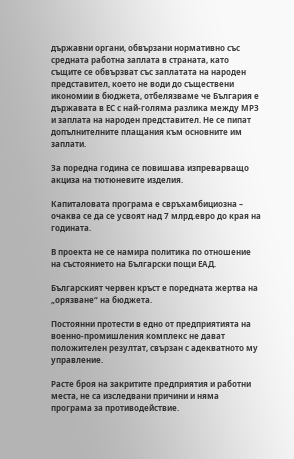държавни органи, обвързани нормативно със средната работна заплата в страната, като същите се обвързват със заплатата на народен представител, което не води до съществени икономии в бюджета, отбелязваме че България е държавата в ЕС с най-голяма разлика между МРЗ и заплата на народен представител. Не се пипат допълнителните плащания към основните им заплати.

За поредна година се повишава изпреварващо акциза на тютюневите изделия.

Капиталовата програма е свръхамбициозна – очаква се да се усвоят над 7 млрд.евро до края на годината.

В проекта не се намира политика по отношение на състоянието на Български пощи ЕАД.

Българският червен кръст е поредната жертва на „орязване“ на бюджета.

Постоянни протести в едно от предприятията на военно-промишления комплекс не дават положителен резултат, свързан с адекватното му управление.

Расте броя на закритите предприятия и работни места, не са изследвани причини и няма програма за противодействие.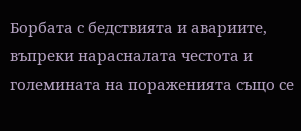Борбата с бедствията и авариите, въпреки нарасналата честота и големината на пораженията също се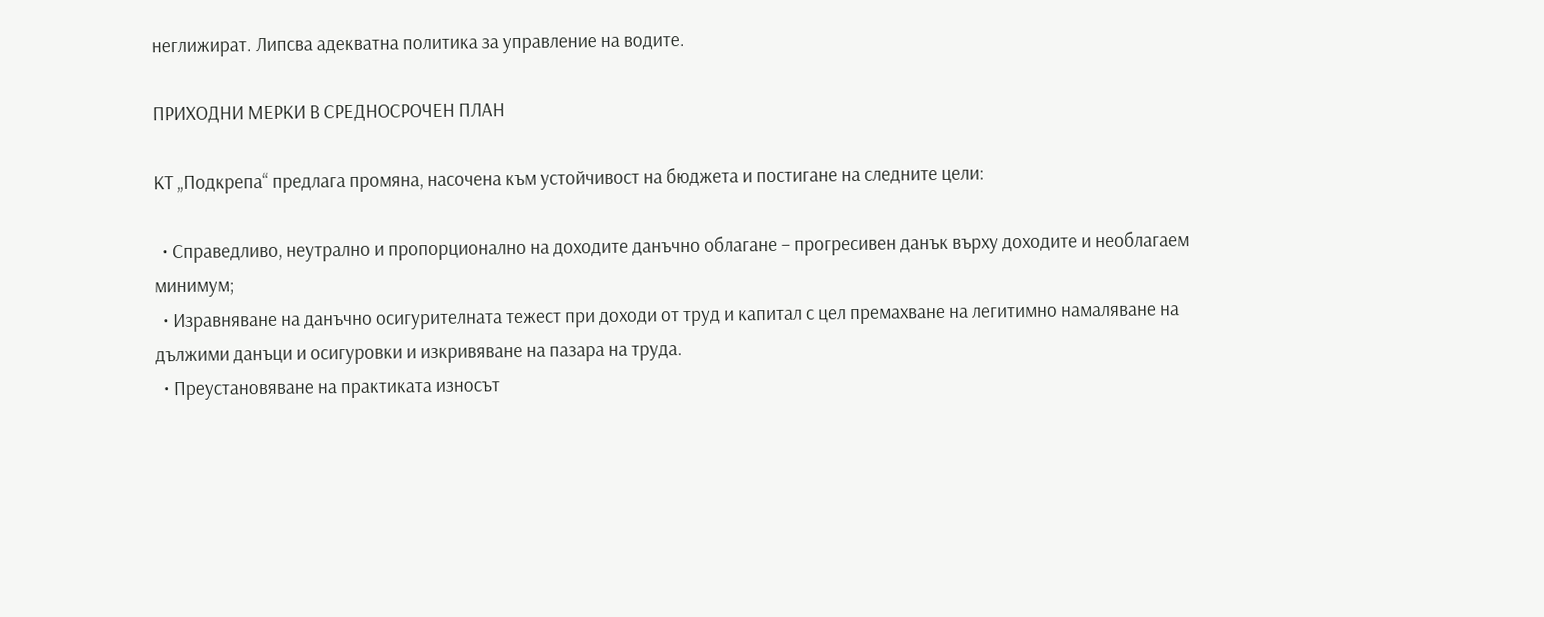неглижират. Липсва адекватна политика за управление на водите.

ПРИХОДНИ МЕРКИ В СРЕДНОСРОЧЕН ПЛАН

КТ „Подкрепа“ предлага промяна, насочена към устойчивост на бюджета и постигане на следните цели:

  • Справедливо, неутрално и пропорционално на доходите данъчно облагане – прогресивен данък върху доходите и необлагаем минимум;
  • Изравняване на данъчно осигурителната тежест при доходи от труд и капитал с цел премахване на легитимно намаляване на дължими данъци и осигуровки и изкривяване на пазара на труда.
  • Преустановяване на практиката износът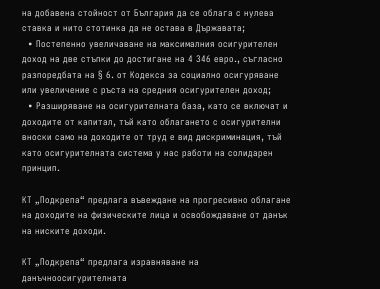на добавена стойност от България да се облага с нулева ставка и нито стотинка да не остава в Държавата;
  • Постепенно увеличаване на максималния осигурителен доход на две стъпки до достигане на 4 346 евро., съгласно разпоредбата на § 6. от Кодекса за социално осигуряване или увеличение с ръста на средния осигурителен доход;
  • Разширяване на осигурителната база, като се включат и доходите от капитал, тъй като облагането с осигурителни вноски само на доходите от труд е вид дискриминация, тъй като осигурителната система у нас работи на солидарен принцип.

КТ „Подкрепа“ предлага въвеждане на прогресивно облагане на доходите на физическите лица и освобождаване от данък на ниските доходи.

КТ „Подкрепа“ предлага изравняване на данъчноосигурителната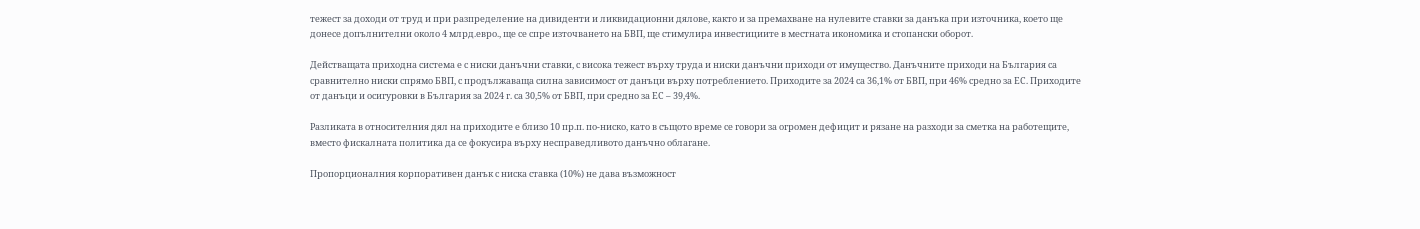тежест за доходи от труд и при разпределение на дивиденти и ликвидационни дялове, както и за премахване на нулевите ставки за данъка при източника, което ще донесе допълнителни около 4 млрд.евро., ще се спре източването на БВП, ще стимулира инвестициите в местната икономика и стопански оборот.

Действащата приходна система е с ниски данъчни ставки, с висока тежест върху труда и ниски данъчни приходи от имущество. Данъчните приходи на България са сравнително ниски спрямо БВП, с продължаваща силна зависимост от данъци върху потреблението. Приходите за 2024 са 36,1% от БВП, при 46% средно за ЕС. Приходите от данъци и осигуровки в България за 2024 г. са 30,5% от БВП, при средно за ЕС – 39,4%.

Разликата в относителния дял на приходите е близо 10 пр.п. по-ниско, като в същото време се говори за огромен дефицит и рязане на разходи за сметка на работещите, вместо фискалната политика да се фокусира върху несправедливото данъчно облагане.

Пропорционалния корпоративен данък с ниска ставка (10%) не дава възможност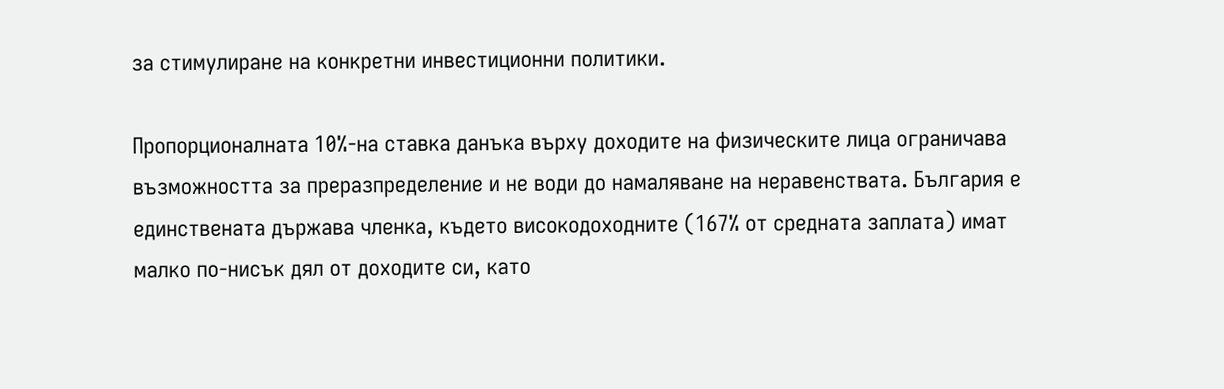за стимулиране на конкретни инвестиционни политики.

Пропорционалната 10%-на ставка данъка върху доходите на физическите лица ограничава възможността за преразпределение и не води до намаляване на неравенствата. България е единствената държава членка, където високодоходните (167% от средната заплата) имат малко по-нисък дял от доходите си, като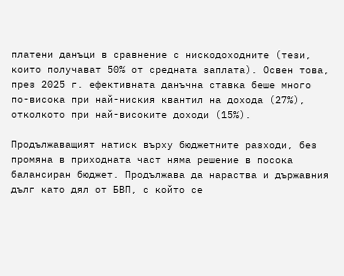платени данъци в сравнение с нискодоходните (тези, които получават 50% от средната заплата). Освен това, през 2025 г. ефективната данъчна ставка беше много по-висока при най-ниския квантил на дохода (27%), отколкото при най-високите доходи (15%).

Продължаващият натиск върху бюджетните разходи, без промяна в приходната част няма решение в посока балансиран бюджет. Продължава да нараства и държавния дълг като дял от БВП, с който се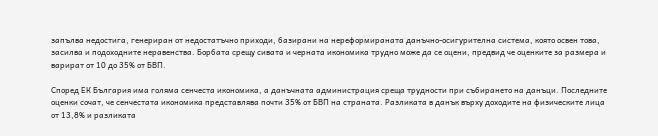запълва недостига, генериран от недостатъчно приходи, базирани на нереформираната данъчно-осигурителна система, която освен това, засилва и подоходните неравенства. Борбата срещу сивата и черната икономика трудно може да се оцени, предвид че оценките за размера и варират от 10 до 35% от БВП.

Според ЕК България има голяма сенчеста икономика, а данъчната администрация среща трудности при събирането на данъци. Последните оценки сочат, че сенчестата икономика представлява почти 35% от БВП на страната. Разликата в данък върху доходите на физическите лица от 13,8% и разликата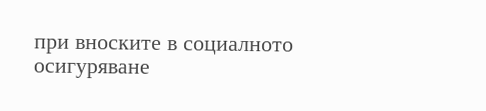при вноските в социалното осигуряване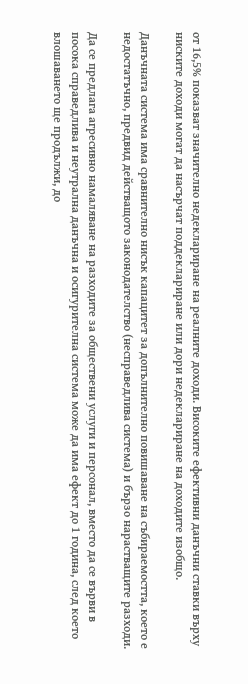от 16,5% показват значително недеклариране на реалните доходи. Високите ефективни данъчни ставки върху ниските доходи могат да насърчат поддеклариране или дори недеклариране на доходите изобщо.

Данъчната система има сравнително нисък капацитет за допълнително повишаване на събираемостта, което е недостатъчно, предвид действащото законодателство (несправедлива система) и бързо нарастващите разходи.

Да се предлага агресивно намаляване на разходите за обществени услуги и персонал, вместо да се върви в посока справедлива и неутрална данъчна и осигурителна система може да има ефект до 1 година, след което влошаването ще продължи, до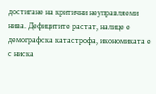достигане на критични неуправляеми нива. Дефицитите растат, налице е демографска катастрофа, икономиката е с ниска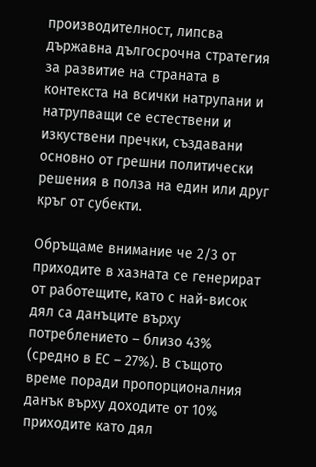производителност, липсва държавна дългосрочна стратегия за развитие на страната в контекста на всички натрупани и натрупващи се естествени и изкуствени пречки, създавани основно от грешни политически решения в полза на един или друг кръг от субекти.

Обръщаме внимание че 2/3 от приходите в хазната се генерират от работещите, като с най-висок дял са данъците върху потреблението – близо 43% (средно в ЕС – 27%). В същото време поради пропорционалния данък върху доходите от 10% приходите като дял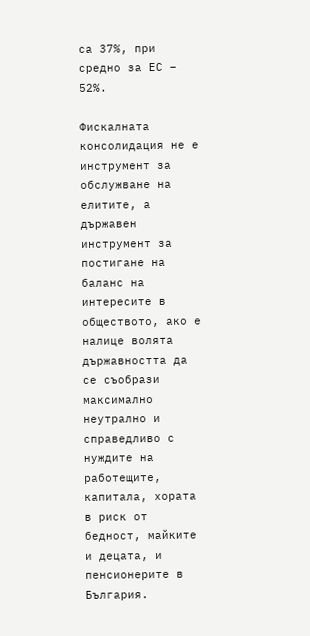са 37%, при средно за ЕС – 52%.

Фискалната консолидация не е инструмент за обслужване на елитите, а държавен инструмент за постигане на баланс на интересите в обществото, ако е налице волята държавността да се съобрази максимално неутрално и справедливо с нуждите на работещите, капитала, хората в риск от бедност, майките и децата, и пенсионерите в България.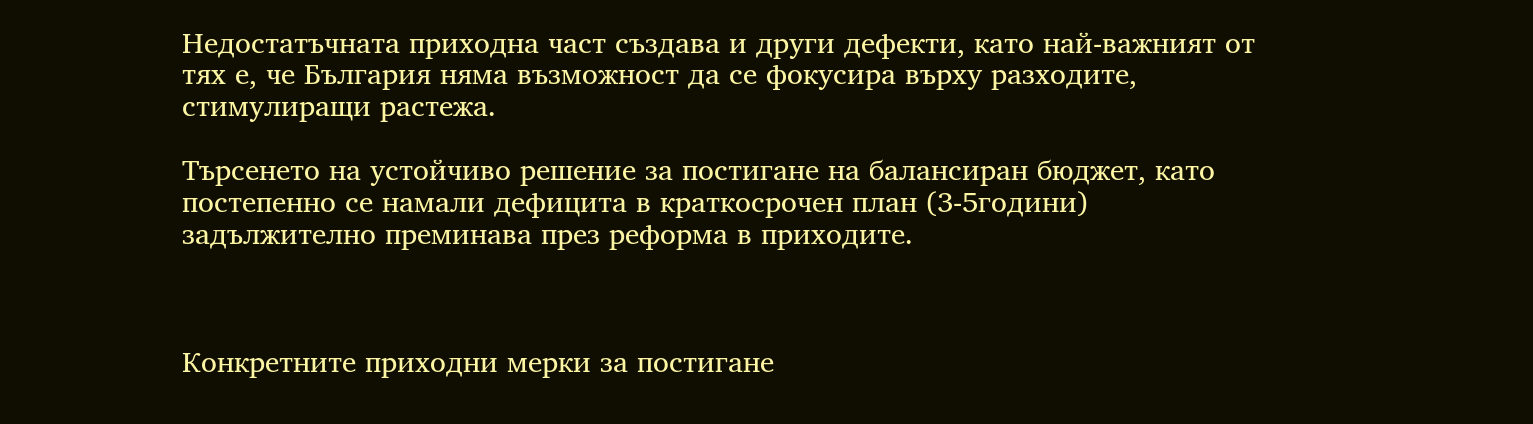Недостатъчната приходна част създава и други дефекти, като най-важният от тях е, че България няма възможност да се фокусира върху разходите, стимулиращи растежа.

Търсенето на устойчиво решение за постигане на балансиран бюджет, като постепенно се намали дефицита в краткосрочен план (3-5години) задължително преминава през реформа в приходите.



Конкретните приходни мерки за постигане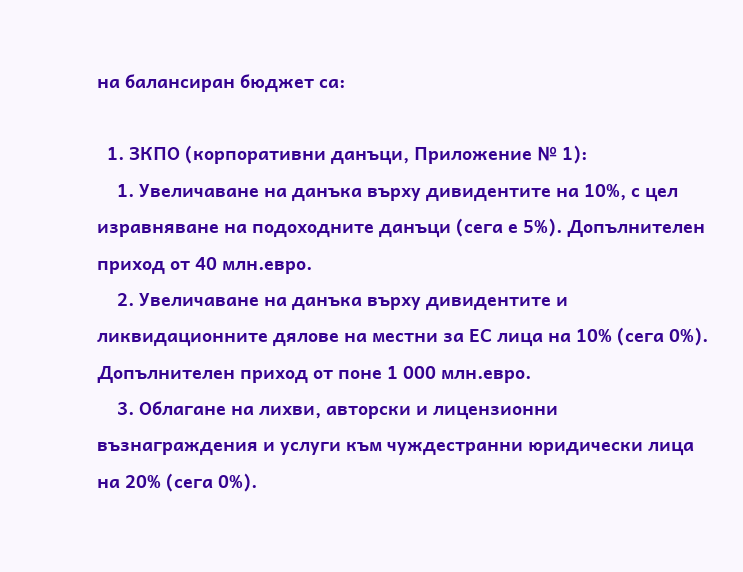на балансиран бюджет са:

  1. ЗКПО (корпоративни данъци, Приложение № 1):
    1. Увеличаване на данъка върху дивидентите на 10%, с цел изравняване на подоходните данъци (сега е 5%). Допълнителен приход от 40 млн.евро.
    2. Увеличаване на данъка върху дивидентите и ликвидационните дялове на местни за ЕС лица на 10% (сега 0%). Допълнителен приход от поне 1 000 млн.евро.
    3. Облагане на лихви, авторски и лицензионни възнаграждения и услуги към чуждестранни юридически лица на 20% (сега 0%).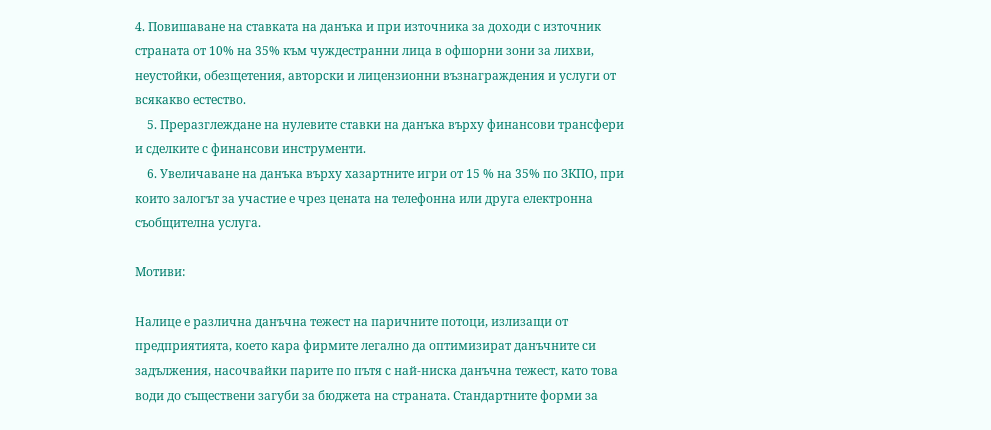4. Повишаване на ставката на данъка и при източника за доходи с източник страната от 10% на 35% към чуждестранни лица в офшорни зони за лихви, неустойки, обезщетения, авторски и лицензионни възнаграждения и услуги от всякакво естество.
    5. Преразглеждане на нулевите ставки на данъка върху финансови трансфери и сделките с финансови инструменти.
    6. Увеличаване на данъка върху хазартните игри от 15 % на 35% по ЗКПО, при които залогът за участие е чрез цената на телефонна или друга електронна съобщителна услуга.

Мотиви:

Налице е различна данъчна тежест на паричните потоци, излизащи от предприятията, което кара фирмите легално да оптимизират данъчните си задължения, насочвайки парите по пътя с най-ниска данъчна тежест, като това води до съществени загуби за бюджета на страната. Стандартните форми за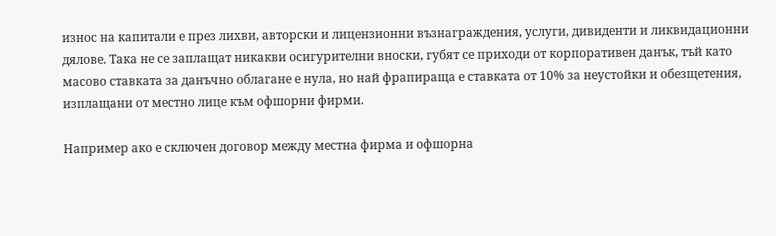износ на капитали е през лихви, авторски и лицензионни възнаграждения, услуги, дивиденти и ликвидационни дялове. Така не се заплащат никакви осигурителни вноски, губят се приходи от корпоративен данък, тъй като масово ставката за данъчно облагане е нула, но най фрапираща е ставката от 10% за неустойки и обезщетения, изплащани от местно лице към офшорни фирми.

Например ако е сключен договор между местна фирма и офшорна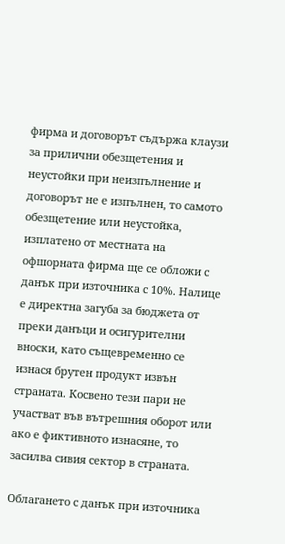фирма и договорът съдържа клаузи за прилични обезщетения и неустойки при неизпълнение и договорът не е изпълнен, то самото обезщетение или неустойка, изплатено от местната на офшорната фирма ще се обложи с данък при източника с 10%. Налице е директна загуба за бюджета от преки данъци и осигурителни вноски, като същевременно се изнася брутен продукт извън страната. Косвено тези пари не участват във вътрешния оборот или ако е фиктивното изнасяне, то засилва сивия сектор в страната.

Облагането с данък при източника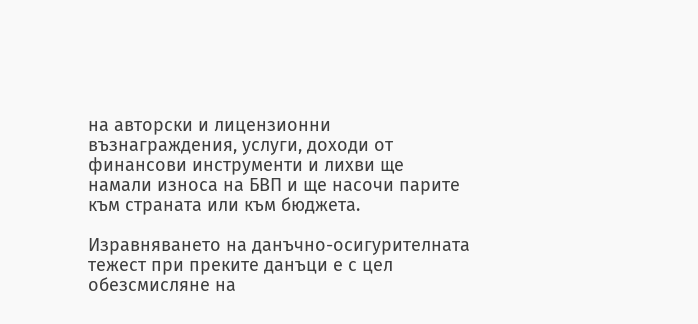на авторски и лицензионни възнаграждения, услуги, доходи от финансови инструменти и лихви ще намали износа на БВП и ще насочи парите към страната или към бюджета.

Изравняването на данъчно-осигурителната тежест при преките данъци е с цел обезсмисляне на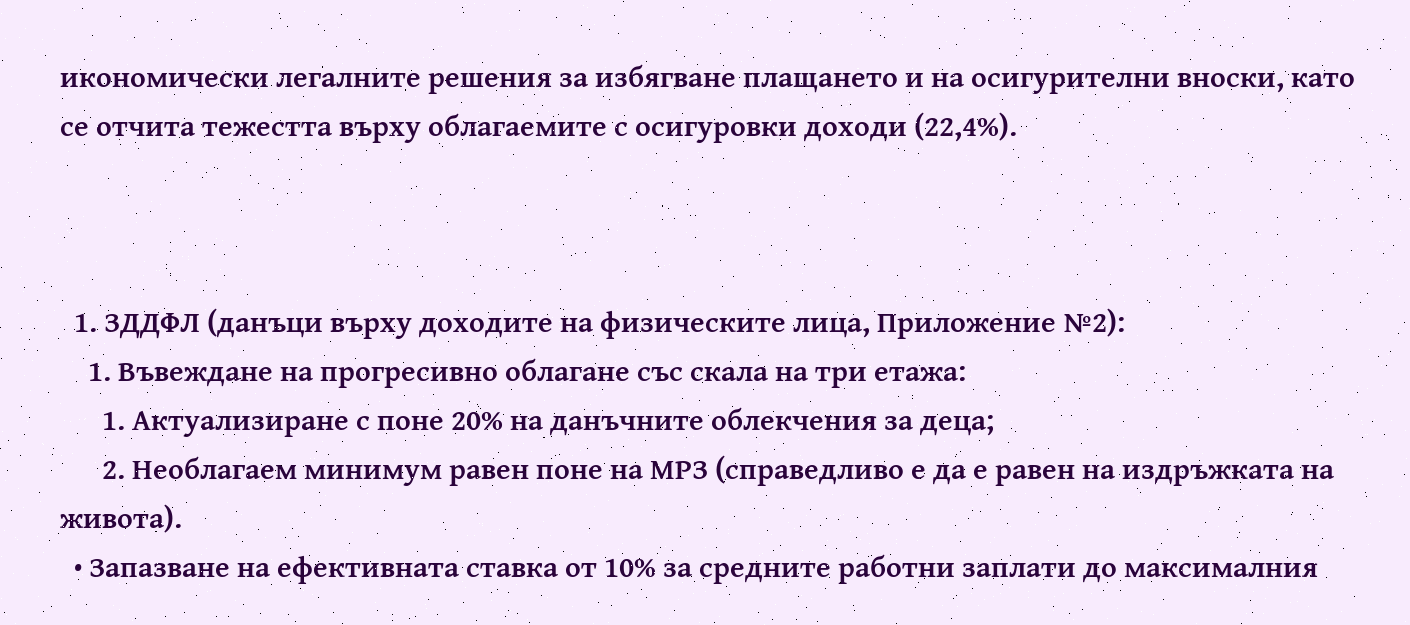икономически легалните решения за избягване плащането и на осигурителни вноски, като се отчита тежестта върху облагаемите с осигуровки доходи (22,4%).



  1. ЗДДФЛ (данъци върху доходите на физическите лица, Приложение №2):
    1. Въвеждане на прогресивно облагане със скала на три етажа:
      1. Актуализиране с поне 20% на данъчните облекчения за деца;
      2. Необлагаем минимум равен поне на МРЗ (справедливо е да е равен на издръжката на живота).
  • Запазване на ефективната ставка от 10% за средните работни заплати до максималния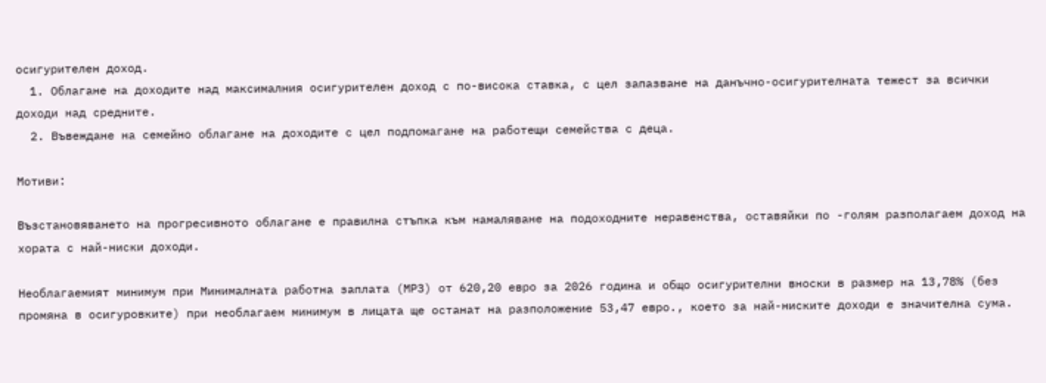осигурителен доход.
  1. Облагане на доходите над максималния осигурителен доход с по-висока ставка, с цел запазване на данъчно-осигурителната тежест за всички доходи над средните.
  2. Въвеждане на семейно облагане на доходите с цел подпомагане на работещи семейства с деца.

Мотиви:

Възстановяването на прогресивното облагане е правилна стъпка към намаляване на подоходните неравенства, оставяйки по -голям разполагаем доход на хората с най-ниски доходи.

Необлагаемият минимум при Минималната работна заплата (МРЗ) от 620,20 евро за 2026 година и общо осигурителни вноски в размер на 13,78% (без промяна в осигуровките) при необлагаем минимум в лицата ще останат на разположение 53,47 евро., което за най-ниските доходи е значителна сума.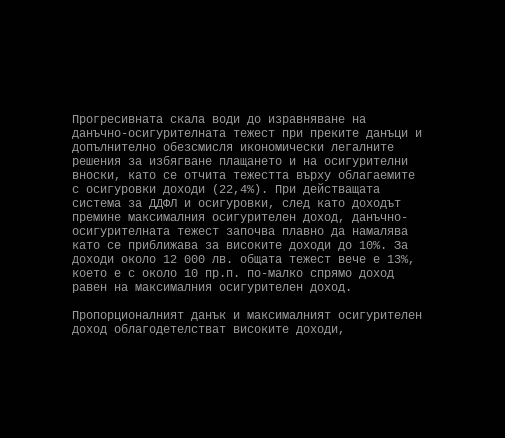Прогресивната скала води до изравняване на данъчно-осигурителната тежест при преките данъци и допълнително обезсмисля икономически легалните решения за избягване плащането и на осигурителни вноски, като се отчита тежестта върху облагаемите с осигуровки доходи (22,4%). При действащата система за ДДФЛ и осигуровки, след като доходът премине максималния осигурителен доход, данъчно-осигурителната тежест започва плавно да намалява като се приближава за високите доходи до 10%. За доходи около 12 000 лв. общата тежест вече е 13%, което е с около 10 пр.п. по-малко спрямо доход равен на максималния осигурителен доход.

Пропорционалният данък и максималният осигурителен доход облагодетелстват високите доходи,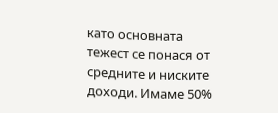като основната тежест се понася от средните и ниските доходи. Имаме 50%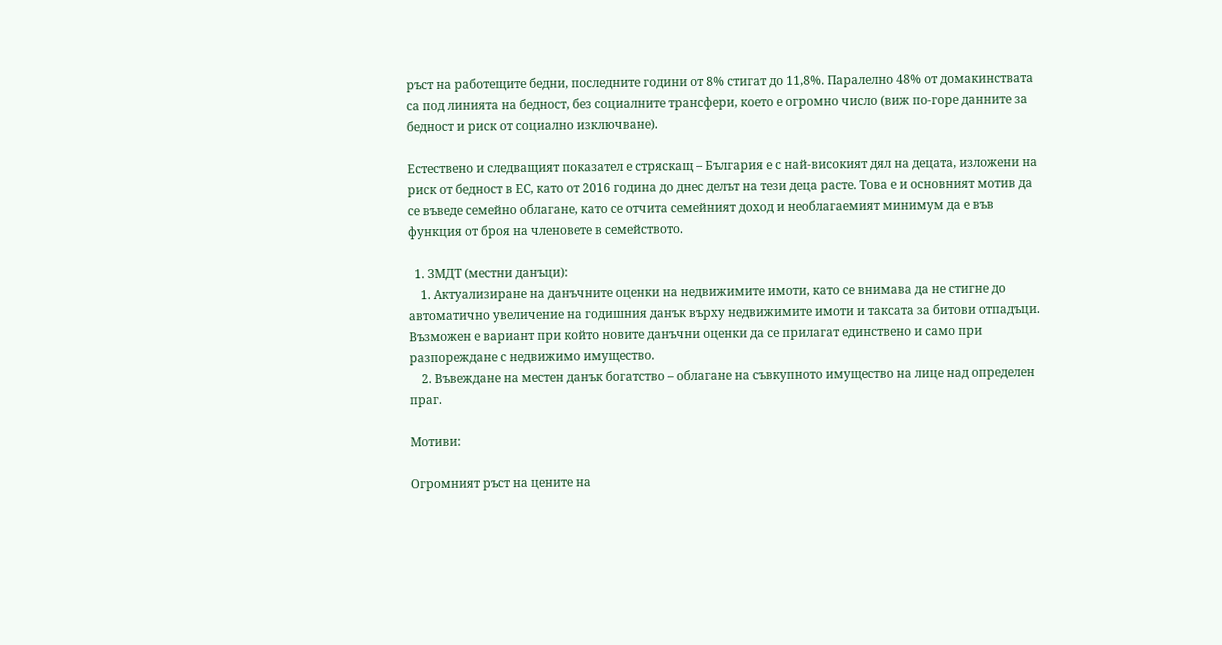ръст на работещите бедни, последните години от 8% стигат до 11,8%. Паралелно 48% от домакинствата са под линията на бедност, без социалните трансфери, което е огромно число (виж по-горе данните за бедност и риск от социално изключване).

Естествено и следващият показател е стряскащ – България е с най-високият дял на децата, изложени на риск от бедност в ЕС, като от 2016 година до днес делът на тези деца расте. Това е и основният мотив да се въведе семейно облагане, като се отчита семейният доход и необлагаемият минимум да е във функция от броя на членовете в семейството.

  1. ЗМДТ (местни данъци):
    1. Актуализиране на данъчните оценки на недвижимите имоти, като се внимава да не стигне до автоматично увеличение на годишния данък върху недвижимите имоти и таксата за битови отпадъци. Възможен е вариант при който новите данъчни оценки да се прилагат единствено и само при разпореждане с недвижимо имущество.
    2. Въвеждане на местен данък богатство – облагане на съвкупното имущество на лице над определен праг.

Мотиви:

Огромният ръст на цените на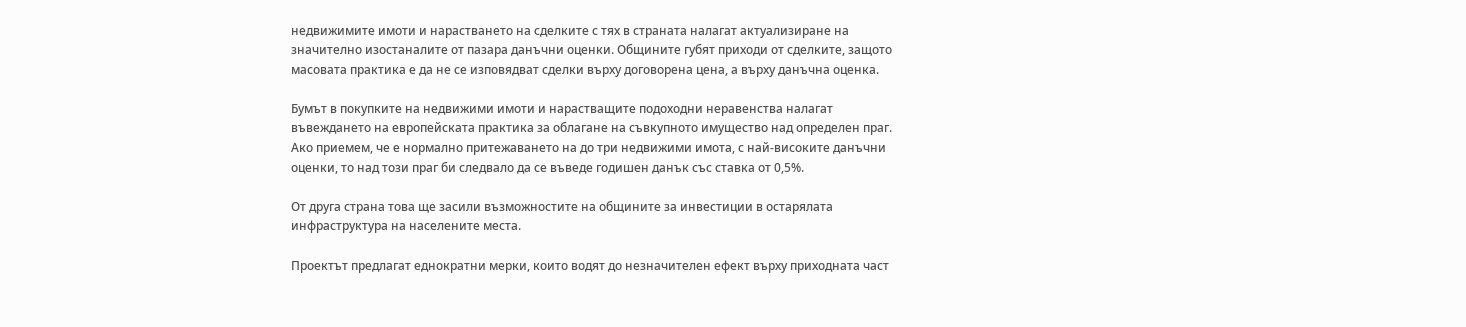недвижимите имоти и нарастването на сделките с тях в страната налагат актуализиране на значително изостаналите от пазара данъчни оценки. Общините губят приходи от сделките, защото масовата практика е да не се изповядват сделки върху договорена цена, а върху данъчна оценка.

Бумът в покупките на недвижими имоти и нарастващите подоходни неравенства налагат въвеждането на европейската практика за облагане на съвкупното имущество над определен праг. Ако приемем, че е нормално притежаването на до три недвижими имота, с най-високите данъчни оценки, то над този праг би следвало да се въведе годишен данък със ставка от 0,5%.

От друга страна това ще засили възможностите на общините за инвестиции в остарялата инфраструктура на населените места.

Проектът предлагат еднократни мерки, които водят до незначителен ефект върху приходната част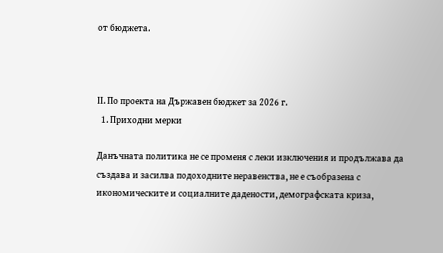от бюджета.



ІІ. По проекта на Държавен бюджет за 2026 г.
  1. Приходни мерки

Данъчната политика не се променя с леки изключения и продължава да създава и засилва подоходните неравенства, не е съобразена с икономическите и социалните дадености, демографската криза,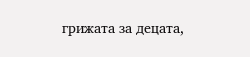грижата за децата,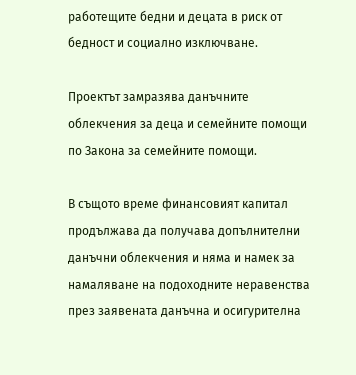работещите бедни и децата в риск от бедност и социално изключване.

Проектът замразява данъчните облекчения за деца и семейните помощи по Закона за семейните помощи.

В същото време финансовият капитал продължава да получава допълнителни данъчни облекчения и няма и намек за намаляване на подоходните неравенства през заявената данъчна и осигурителна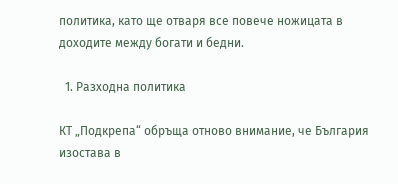политика, като ще отваря все повече ножицата в доходите между богати и бедни.

  1. Разходна политика

КТ „Подкрепа“ обръща отново внимание, че България изостава в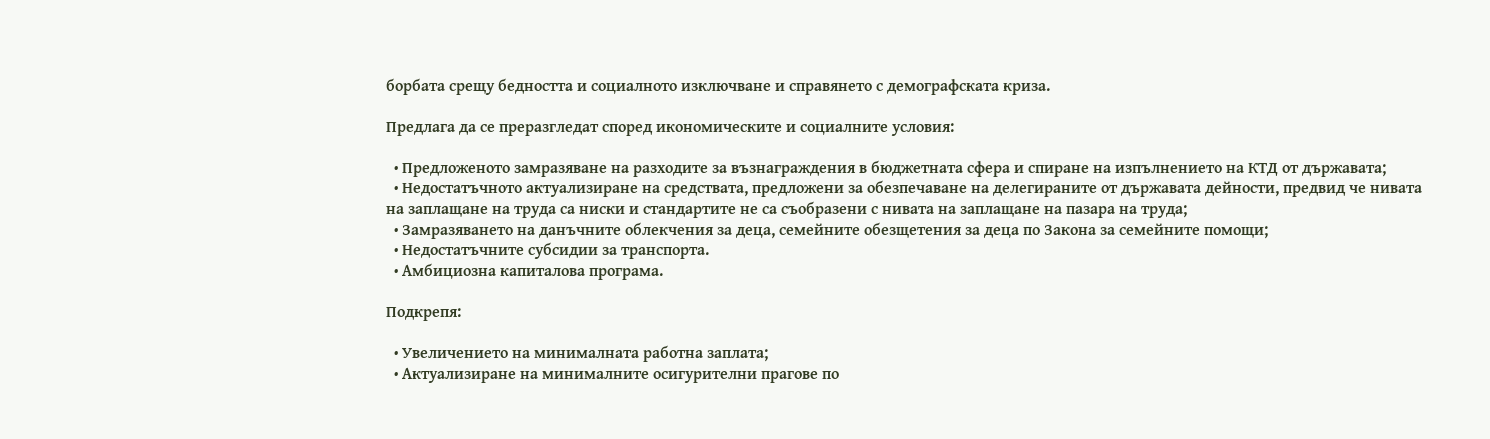борбата срещу бедността и социалното изключване и справянето с демографската криза.

Предлага да се преразгледат според икономическите и социалните условия:

  • Предложеното замразяване на разходите за възнаграждения в бюджетната сфера и спиране на изпълнението на КТД от държавата;
  • Недостатъчното актуализиране на средствата, предложени за обезпечаване на делегираните от държавата дейности, предвид че нивата на заплащане на труда са ниски и стандартите не са съобразени с нивата на заплащане на пазара на труда;
  • Замразяването на данъчните облекчения за деца, семейните обезщетения за деца по Закона за семейните помощи;
  • Недостатъчните субсидии за транспорта.
  • Амбициозна капиталова програма.

Подкрепя:

  • Увеличението на минималната работна заплата;
  • Актуализиране на минималните осигурителни прагове по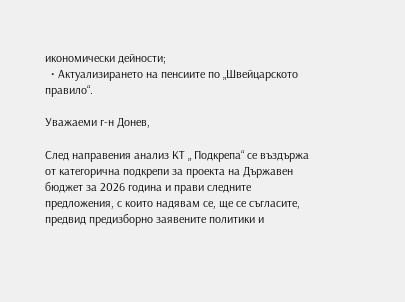икономически дейности;
  • Актуализирането на пенсиите по „Швейцарското правило“.

Уважаеми г-н Донев,

След направения анализ КТ „ Подкрепа“ се въздържа от категорична подкрепи за проекта на Държавен бюджет за 2026 година и прави следните предложения, с които надявам се, ще се съгласите, предвид предизборно заявените политики и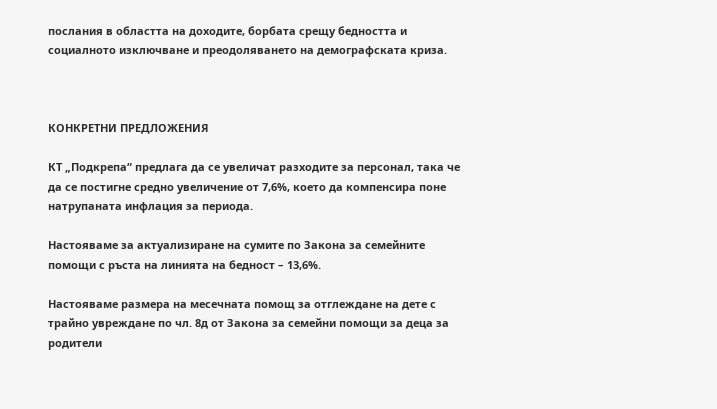послания в областта на доходите, борбата срещу бедността и социалното изключване и преодоляването на демографската криза.



КОНКРЕТНИ ПРЕДЛОЖЕНИЯ

КТ „Подкрепа“ предлага да се увеличат разходите за персонал, така че да се постигне средно увеличение от 7,6%, което да компенсира поне натрупаната инфлация за периода.

Настояваме за актуализиране на сумите по Закона за семейните помощи с ръста на линията на бедност – 13,6%.

Настояваме размера на месечната помощ за отглеждане на дете с трайно увреждане по чл. 8д от Закона за семейни помощи за деца за родители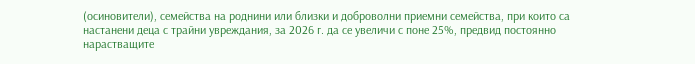(осиновители), семейства на роднини или близки и доброволни приемни семейства, при които са настанени деца с трайни увреждания, за 2026 г. да се увеличи с поне 25%, предвид постоянно нарастващите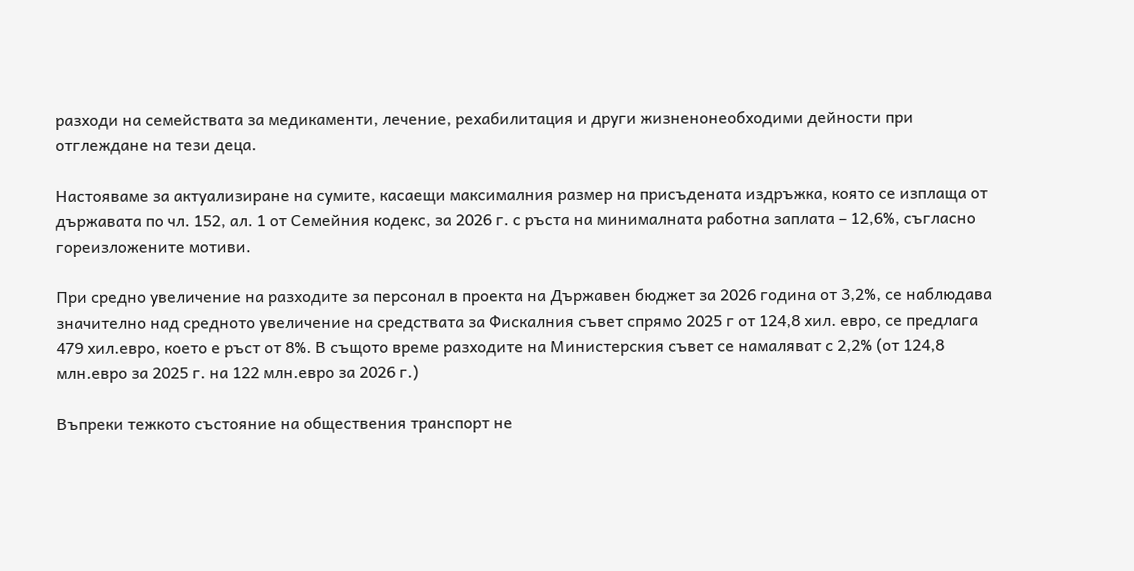разходи на семействата за медикаменти, лечение, рехабилитация и други жизненонеобходими дейности при отглеждане на тези деца.

Настояваме за актуализиране на сумите, касаещи максималния размер на присъдената издръжка, която се изплаща от държавата по чл. 152, ал. 1 от Семейния кодекс, за 2026 г. с ръста на минималната работна заплата – 12,6%, съгласно гореизложените мотиви.

При средно увеличение на разходите за персонал в проекта на Държавен бюджет за 2026 година от 3,2%, се наблюдава значително над средното увеличение на средствата за Фискалния съвет спрямо 2025 г от 124,8 хил. евро, се предлага 479 хил.евро, което е ръст от 8%. В същото време разходите на Министерския съвет се намаляват с 2,2% (от 124,8 млн.евро за 2025 г. на 122 млн.евро за 2026 г.)

Въпреки тежкото състояние на обществения транспорт не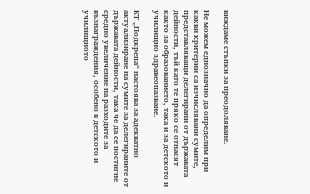виждаме стъпки за преодоляване.

Не можем еднозначно да определим при какви критерии са изчислявани сумите, представляващи делегирани от държавата дейности, тъй като те пряко се отнасят както за образованието, така и за детското и училищно здравеопазване.

КТ „Подкрепа“ настоява за адекватно актуализиране на сумите за делегираните от държавата дейности, така че да се постигне средно увеличение на разходите за възнаграждения, особено в детското и училищното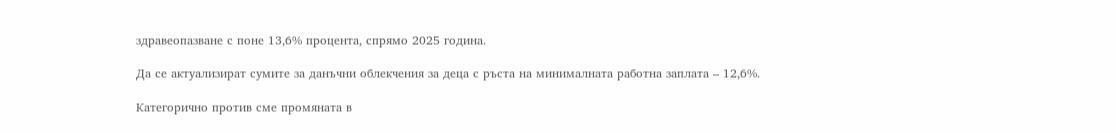здравеопазване с поне 13,6% процента, спрямо 2025 година.

Да се актуализират сумите за данъчни облекчения за деца с ръста на минималната работна заплата – 12,6%.

Категорично против сме промяната в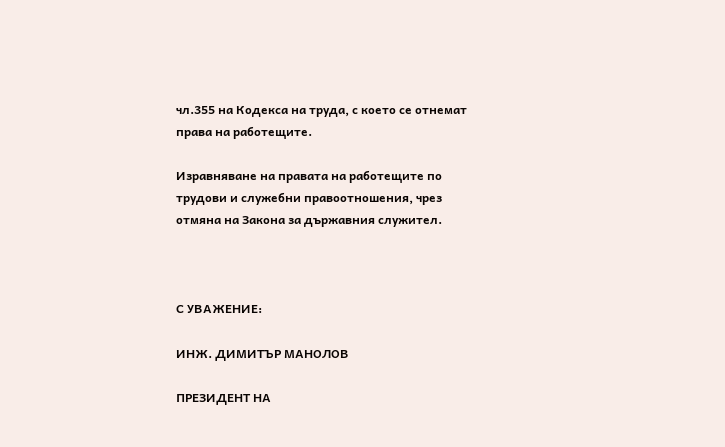чл.355 на Кодекса на труда, с което се отнемат права на работещите.

Изравняване на правата на работещите по трудови и служебни правоотношения, чрез отмяна на Закона за държавния служител.



С УВАЖЕНИЕ:

ИНЖ. ДИМИТЪР МАНОЛОВ

ПРЕЗИДЕНТ НА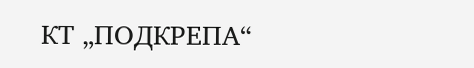КТ „ПОДКРЕПА“